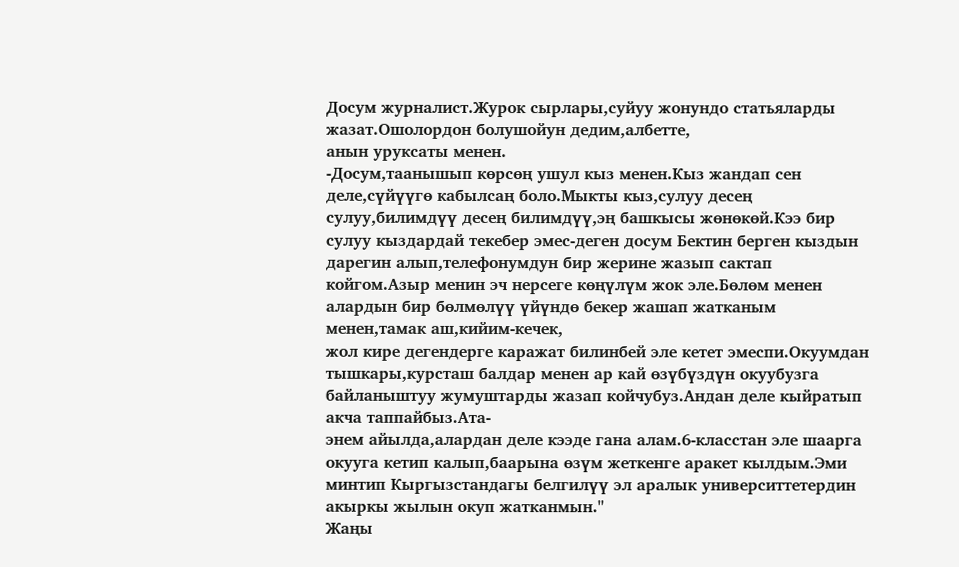Досум журналист.Журок сырлары,суйуу жонундо статьяларды жазат.Ошолордон болушойун дедим,албетте,
анын уруксаты менен.
-Досум,таанышып көрсөң ушул кыз менен.Кыз жандап сен деле,сүйүүгө кабылсаң боло.Мыкты кыз,сулуу десең сулуу,билимдүү десең билимдүү,эң башкысы жөнөкөй.Кээ бир сулуу кыздардай текебер эмес-деген досум Бектин берген кыздын дарегин алып,телефонумдун бир жерине жазып сактап койгом.Азыр менин эч нерсеге көңүлүм жок эле.Бөлөм менен алардын бир бөлмөлүү үйүндө бекер жашап жатканым менен,тамак аш,кийим-кечек,
жол кире дегендерге каражат билинбей эле кетет эмеспи.Окуумдан тышкары,курсташ балдар менен ар кай өзүбүздүн окуубузга байланыштуу жумуштарды жазап койчубуз.Андан деле кыйратып акча таппайбыз.Ата-
энем айылда,алардан деле кээде гана алам.6-класстан эле шаарга окууга кетип калып,баарына өзүм жеткенге аракет кылдым.Эми минтип Кыргызстандагы белгилүү эл аралык университтетердин акыркы жылын окуп жатканмын."
Жаңы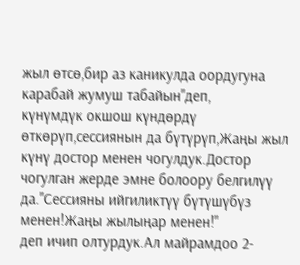жыл өтсө,бир аз каникулда оордугуна карабай жумуш табайын"деп,
күнүмдүк окшош күндөрдү өткөрүп,сессиянын да бүтүрүп,Жаңы жыл күнү достор менен чогулдук.Достор чогулган жерде эмне болоору белгилүү да."Сессияны ийгиликтүү бүтүшүбүз менен!Жаңы жылыңар менен!"
деп ичип олтурдук.Ал майрамдоо 2-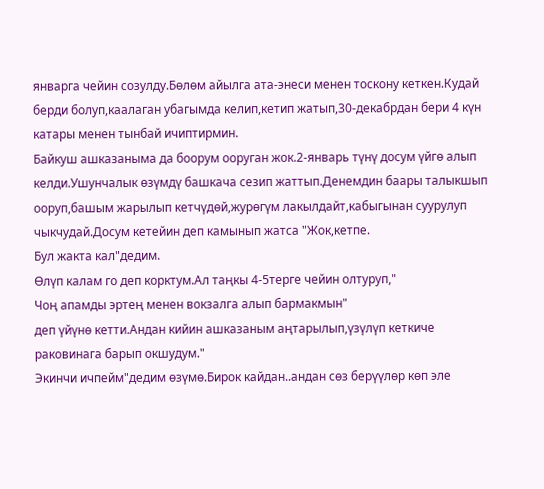январга чейин созулду.Бөлөм айылга ата-энеси менен тоскону кеткен.Кудай берди болуп,каалаган убагымда келип,кетип жатып,30-декабрдан бери 4 күн катары менен тынбай ичиптирмин.
Байкуш ашказаныма да боорум ооруган жок.2-январь түнү досум үйгө алып келди.Ушунчалык өзүмдү башкача сезип жаттып.Денемдин баары талыкшып ооруп,башым жарылып кетчүдөй,журөгүм лакылдайт,кабыгынан суурулуп чыкчудай.Досум кетейин деп камынып жатса "Жок,кетпе.
Бул жакта кал"дедим.
Өлүп калам го деп корктум.Ал таңкы 4-5терге чейин олтуруп,"
Чоң апамды эртең менен вокзалга алып бармакмын"
деп үйүнө кетти.Андан кийин ашказаным аңтарылып,үзүлүп кеткиче раковинага барып окшудум."
Экинчи ичпейм"дедим өзүмө.Бирок кайдан..андан сөз берүүлөр көп эле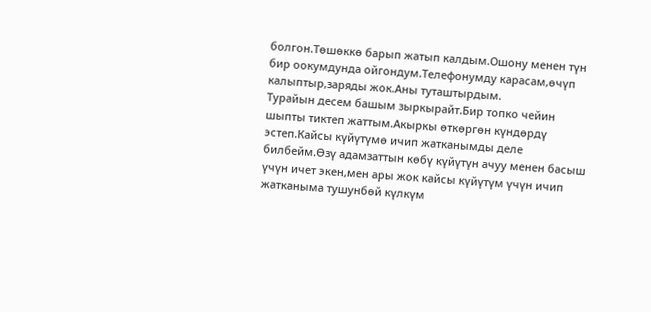болгон.Төшөккө барып жатып калдым.Ошону менен түн бир оокумдунда ойгондум.Телефонумду карасам,өчүп калыптыр,заряды жок.Аны туташтырдым.
Турайын десем башым зыркырайт.Бир топко чейин шыпты тиктеп жаттым.Акыркы өткөргөн күндөрдү эстеп.Кайсы күйүтүмө ичип жатканымды деле билбейм.Өзү адамзаттын көбү күйүтүн ачуу менен басыш үчүн ичет экен,мен ары жок кайсы күйүтүм үчүн ичип жатканыма тушунбөй күлкүм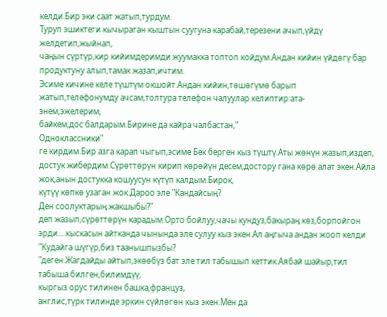келди.Бир эки саат жатып,турдум.
Туруп эшиктеги кычыраган кыштын суугуна карабай,терезени ачып,үйдү желдетип,жыйнап,
чаңын сүртүр,кир кийимдеримди жуумакка топтоп койдум.Андан кийин үйдөгү бар продуктуну алып,тамак жазап,ичтим.
Эсиме кичине келе түштүм окшойт.Андан кийин,төшөгүмө барып жатып,телефонумду ачсам,толтура телефон чалуулар келиптир:ата-
энем,эжелерим,
байкем,дос балдарым.Бирине да кайра чалбастан,"
Одноклассники"
ге кирдим.Бир азга карап чыгып,эсиме Бек берген кыз түштү.Аты жөнүн жазып,издеп,
достук жибердим.Сүрөттөрүн кирип көрөйүн десем,достору гана көрө алат экен.Айла жок,анын достукка кошуусун күтүп калдым.Бирок,
күтүү көпкө узаган жок.Дароо эле "Кандайсың?
Ден соолуктарың жакшыбы?"
деп жазып,сүрөттөрүн карадым.Орто бойлуу,чачы кундуз,бакыраң көз,борпойгон эрди....кыскасын айтканда чынында эле сулуу кыз экен.Ал аңгыча андан жооп келди "Кудайга шүгүр,биз таанышпызбы?
"деген.Жагдайды айтып,экөөбүз бат эле тил табышып кеттик.Аябай шайыр,тил табыша билген,билимдүү,
кыргыз орус тилинен башка,француз,
англис,түрк тилинде эркин сүйлөгөн кыз экен.Мен да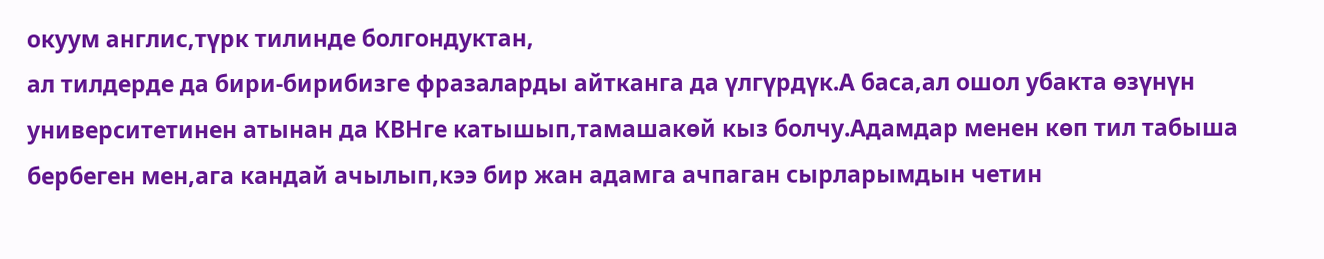окуум англис,түрк тилинде болгондуктан,
ал тилдерде да бири-бирибизге фразаларды айтканга да үлгүрдүк.А баса,ал ошол убакта өзүнүн университетинен атынан да КВНге катышып,тамашакөй кыз болчу.Адамдар менен көп тил табыша бербеген мен,ага кандай ачылып,кээ бир жан адамга ачпаган сырларымдын четин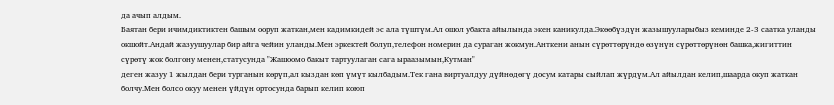да ачып алдым.
Баятан бери ичимдиктиктен башым ооруп жаткан,мен кадимкидей эс ала түштүм.Ал ошол убакта айылында экен каникулда.Экөөбүздүн жазышууларыбыз кеминде 2-3 саатка уланды окшойт.Андай жазуушуулар бир айга чейин уланды.Мен эркектей болуп,телефон номерин да сураган жокмун.Анткени анын сүрөттөрүндө өзүнүн сүрөттөрүнөн башка,жигиттин сүрөтү жок болгону менен,статусунда "Жашоомо бакыт тартуулаган сага ыраазымын,Кутман"
деген жазуу 1 жылдан бери турганын көрүп,ал кыздан көп үмүт кылбадым.Тек гана виртуалдуу дүйнөдөгү досум катары сыйлап жүрдүм.Ал айылдан келип,шаарда окуп жаткан болчу.Мен болсо окуу менен үйдүн ортосунда барып келип коюп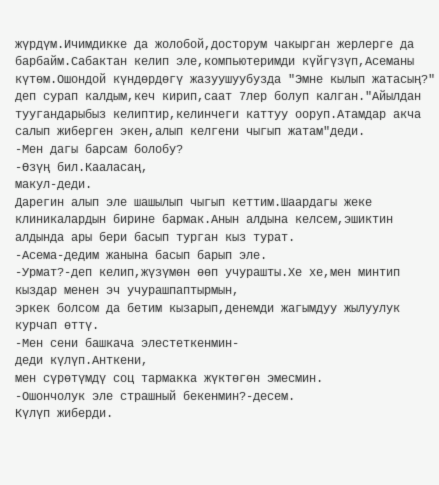жүрдүм.Ичимдикке да жолобой,досторум чакырган жерлерге да барбайм.Сабактан келип эле,компьютеримди күйгүзүп,Асеманы күтөм.Ошондой күндөрдөгү жазуушуубузда "Эмне кылып жатасың?"
деп сурап калдым,кеч кирип,саат 7лер болуп калган."Айылдан туугандарыбыз келиптир,келинчеги каттуу ооруп.Атамдар акча салып жиберген экен,алып келгени чыгып жатам"деди.
-Мен дагы барсам болобу?
-Өзүң бил.Кааласаң,
макул-деди.
Дарегин алып эле шашылып чыгып кеттим.Шаардагы жеке клиникалардын бирине бармак.Анын алдына келсем,эшиктин алдында ары бери басып турган кыз турат.
-Асема-дедим жанына басып барып эле.
-Урмат?-деп келип,жүзүмөн өөп учурашты.Хе хе,мен минтип кыздар менен эч учурашпаптырмын,
эркек болсом да бетим кызарып,денемди жагымдуу жылуулук курчап өттү.
-Мен сени башкача элестеткенмин-
деди күлүп.Анткени,
мен сүрөтүмдү соц тармакка жүктөгөн эмесмин.
-Ошончолук эле страшный бекенмин?-десем.
Күлүп жиберди.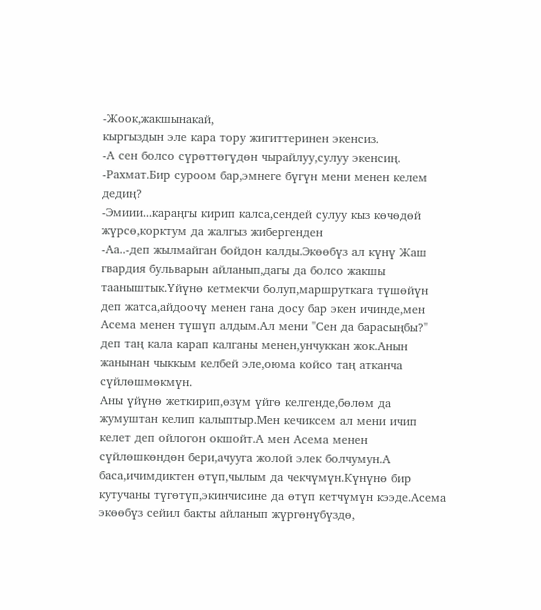-Жоок,жакшынакай,
кыргыздын эле кара тору жигиттеринен экенсиз.
-А сен болсо сүрөттөгүдөн чырайлуу,сулуу экенсиң.
-Рахмат.Бир суроом бар,эмнеге бүгүн мени менен келем дедиң?
-Эмиии...караңгы кирип калса,сендей сулуу кыз көчөдөй жүрсө,корктум да жалгыз жибергенден
-Аа..-деп жылмайган бойдон калды.Экөөбүз ал күнү Жаш гвардия бульварын айланып,дагы да болсо жакшы тааныштык.Үйүнө кетмекчи болуп,маршруткага түшөйүн деп жатса,айдоочү менен гана досу бар экен ичинде,мен Асема менен түшүп алдым.Ал мени "Сен да барасыңбы?"
деп таң кала карап калганы менен,унчуккан жок.Анын жанынан чыккым келбей эле,оюма койсо таң атканча сүйлөшмөкмүн.
Аны үйүнө жеткирип,өзүм үйгө келгенде,бөлөм да жумуштан келип калыптыр.Мен кечиксем ал мени ичип келет деп ойлогон окшойт.А мен Асема менен сүйлөшкөндөн бери,ачууга жолой элек болчумун.А баса,ичимдиктен өтүп,чылым да чекчүмүн.Күнүнө бир кутучаны түгөтүп,экинчисине да өтүп кетчүмүн кээде.Асема экөөбүз сейил бакты айланып жүргөнүбүздө,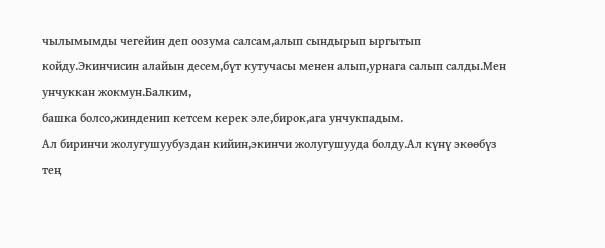чылымымды чегейин деп оозума салсам,алып сындырып ыргытып койду.Экинчисин алайын десем,бүт кутучасы менен алып,урнага салып салды.Мен унчуккан жокмун.Балким,
башка болсо,жинденип кетсем керек эле,бирок,ага унчукпадым.
Ал биринчи жолугушуубуздан кийин,экинчи жолугушууда болду.Ал күнү экөөбүз тең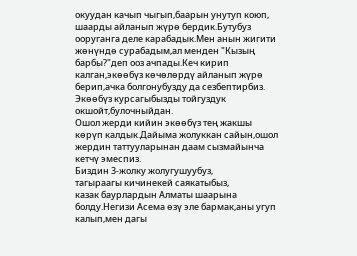окуудан качып чыгып,баарын унутуп коюп, шаарды айланып жүрө бердик.Бутубуз ооруганга деле карабадык.Мен анын жигити жөнүндө сурабадым,ал менден "Кызың барбы?"деп ооз ачпады.Кеч кирип калган,экөөбүз көчөлөрдү айланып жүрө берип,ачка болгонубузду да сезбептирбиз.
Экөөбүз курсагыбызды тойгуздук окшойт,булочныйдан.
Ошол жерди кийин экөөбүз тең жакшы көрүп калдык.Дайыма жолуккан сайын,ошол жердин таттууларынан даам сызмайынча кетчү эмеспиз.
Биздин 3-жолку жолугушуубуз,
тагыраагы кичинекей саякатыбыз,
казак баурлардын Алматы шаарына болду.Негизи Асема өзү эле бармак,аны угуп калып,мен дагы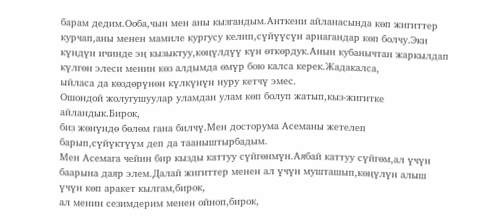барам дедим.Ооба,чын мен аны кызгандым.Анткени айланасында көп жигиттер курчап,аны менен мамиле кургусу келип,сүйүүсүн арнагандар көп болчу.Эки күндүн ичинде эң кызыктуу,көңүлдүү күн өткөрдук.Анын кубанычтан жаркылдап күлгөн элеси менин көз алдымда өмүр бою калса керек.Жадакалса,
ыйласа да көздөрүнөн күлкүнүн нуру кетчү эмес.
Ошондой жолугушуулар уламдан улам көп болуп жатып,кыз-жигитке айландык.Бирок,
биз жөнүндө бөлөм гана билчү.Мен досторума Асеманы жетелеп барып,сүйүктүүм деп да тааныштырбадым.
Мен Асемага чейин бир кызды каттуу сүйгөнмүн.Аябай каттуу сүйгөм,ал үчүн баарына даяр элем.Далай жигиттер менен ал үчүн мушташып,көңүлүн алыш үчүн көп аракет кылгам,бирок,
ал менин сезимдерим менен ойноп,бирок,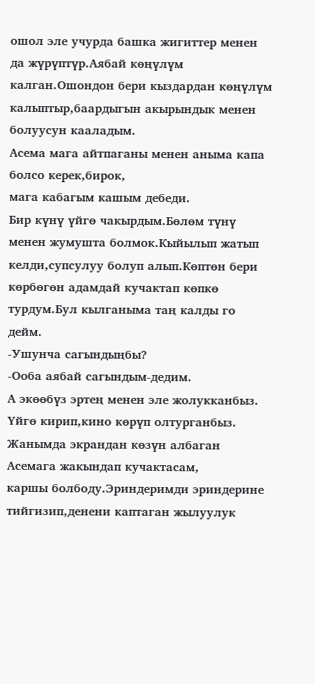ошол эле учурда башка жигиттер менен да жүрүптүр.Аябай көңүлүм калган.Ошондон бери кыздардан көңүлүм калыптыр,баардыгын акырындык менен болуусун кааладым.
Асема мага айтпаганы менен аныма капа болсо керек,бирок,
мага кабагым кашым дебеди.
Бир күнү үйгө чакырдым.Бөлөм түнү менен жумушта болмок.Кыйылып жатып келди,супсулуу болуп алып.Көптөн бери көрбөгөн адамдай кучактап көпкө турдум.Бул кылганыма таң калды го дейм.
-Ушунча сагындыңбы?
-Ооба аябай сагындым-дедим.
А экөөбүз эртең менен эле жолукканбыз.
Үйгө кирип,кино көрүп олтурганбыз.
Жанымда экрандан көзүн албаган Асемага жакындап кучактасам,
каршы болбоду.Эриндеримди эриндерине тийгизип,денени каптаган жылуулук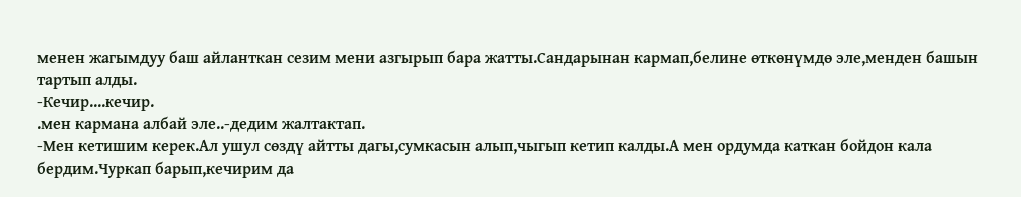менен жагымдуу баш айланткан сезим мени азгырып бара жатты.Сандарынан кармап,белине өткөнүмдө эле,менден башын тартып алды.
-Кечир....кечир.
.мен кармана албай эле..-дедим жалтактап.
-Мен кетишим керек.Ал ушул сөздү айтты дагы,сумкасын алып,чыгып кетип калды.А мен ордумда каткан бойдон кала бердим.Чуркап барып,кечирим да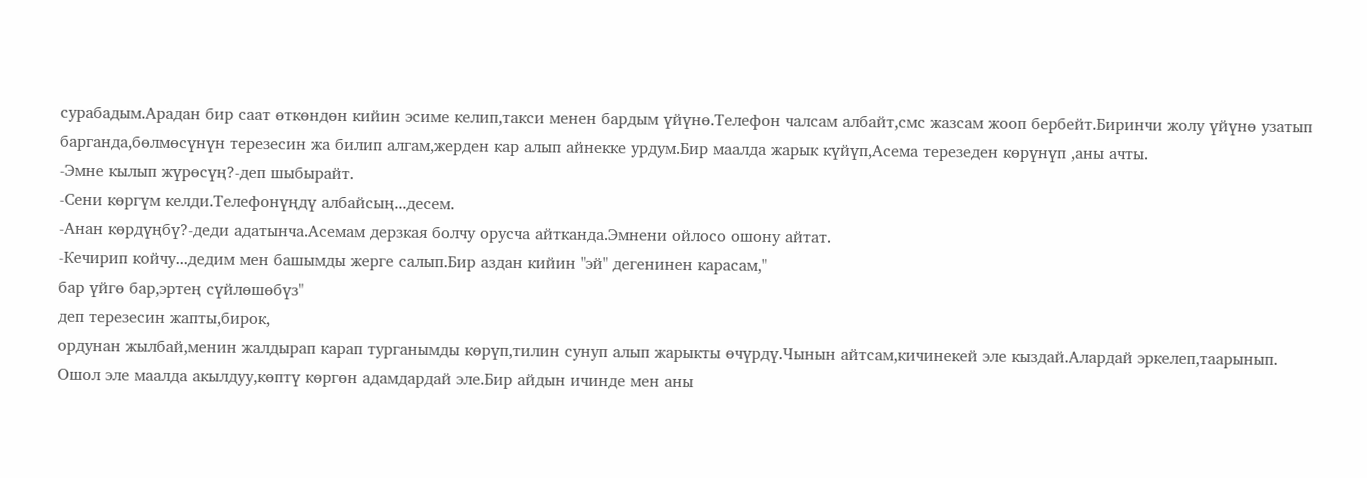сурабадым.Арадан бир саат өткөндөн кийин эсиме келип,такси менен бардым үйүнө.Телефон чалсам албайт,смс жазсам жооп бербейт.Биринчи жолу үйүнө узатып барганда,бөлмөсүнүн терезесин жа билип алгам,жерден кар алып айнекке урдум.Бир маалда жарык күйүп,Асема терезеден көрүнүп ,аны ачты.
-Эмне кылып жүрөсүң?-деп шыбырайт.
-Сени көргүм келди.Телефонүңдү албайсың...десем.
-Анан көрдүңбү?-деди адатынча.Асемам дерзкая болчу орусча айтканда.Эмнени ойлосо ошону айтат.
-Кечирип койчу...дедим мен башымды жерге салып.Бир аздан кийин "эй" дегенинен карасам,"
бар үйгө бар,эртең сүйлөшөбүз"
деп терезесин жапты,бирок,
ордунан жылбай,менин жалдырап карап турганымды көрүп,тилин сунуп алып жарыкты өчүрдү.Чынын айтсам,кичинекей эле кыздай.Алардай эркелеп,таарынып.
Ошол эле маалда акылдуу,көптү көргөн адамдардай эле.Бир айдын ичинде мен аны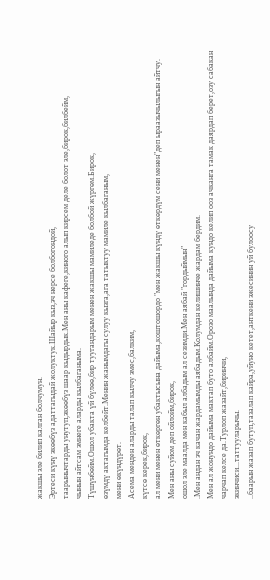жакшы эле билип калган болчумун.
Эртеси күнү экөөбүз адаттагыдай жолуктук.Шайыр кыз,эч нерсе болбогондой,
таарынычтарды унутуп,экөөбүз шаар кыдырдык.Мен аны кафеге,киного алып кирсем деле болот эле,бирок,билбейм,
чынын айтсам эмнеге аларды кылбаганыма.
Түшүнбөйм.Ошол убакта үй бүлөө,бир туугандарым менен жакшы мамиледе болбой жүргөм.Бирок,
өзүмдү актагымда келбейт.Менин жанымдагы сулуу кызга,ага татыктуу мамиле кылбаганым,
мени өкүндүрөт.
Асема менден аларды талап кылчу эмес,балким,
күтсө керек,бирок,
ал мени менен өткөргөн убактысына дайыма,коштошордо "мен жакшы күндү өткөрдүм сени менен"деп ыраазычылыгын айтчу.
Мен аны суйом деп ойлойм,бирок,
ошол эле маалда мен кабыл албадым ал сезимди.Мен аябай "гордыймын"
.Мен андан эч качан жардамымды аябадым.Колумдан келишинче жардам бердим.
Мен ал жонундо дайыма мактап буто албайм.Орозо маалында дайыма кундо келип ооз ачканга тамак даярдап берет,озу сабакан чарчап келсе да.Турлоп жазайт,биринчи,
экинчиси...таттууларычы.
..баарын жазап бутуп,тазалап кайра,уйуно кетет,анткени эжесинин уй булоосу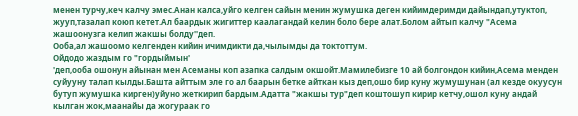менен турчу,кеч калчу эмес.Анан калса,уйго келген сайын менин жумушка деген кийимдеримди дайындап,утуктоп,
жууп,тазалап коюп кетет.Ал баардык жигиттер каалагандай келин боло бере алат.Болом айтып калчу "Асема жашоонузга келип жакшы болду''деп.
Ооба,ал жашоомо келгенден кийин ичимдикти да,чылымды да токтоттум.
Ойдодо жаздым го "гордыймын'
'деп,ооба ошонун айынан мен Асеманы коп азапка салдым окшойт.Мамилебизге 10 ай болгондон кийин,Асема менден суйууну талап кылды.Башта айттым эле го ал баарын бетке айткан кыз деп,ошо бир куну жумушунан (ал кезде окуусун бутуп жумушка кирген)уйуно жеткирип бардым.Адатта "жакшы тур"деп коштошуп кирир кетчу,ошол куну андай кылган жок,маанайы да жогураак го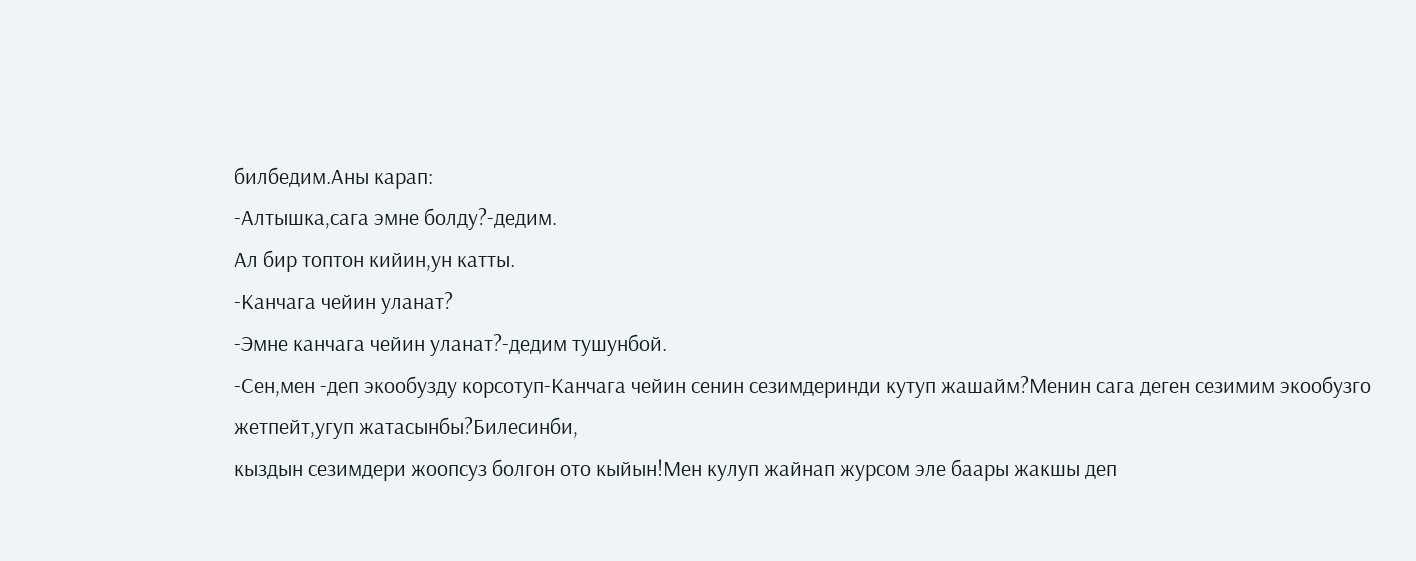билбедим.Аны карап:
-Алтышка,сага эмне болду?-дедим.
Ал бир топтон кийин,ун катты.
-Канчага чейин уланат?
-Эмне канчага чейин уланат?-дедим тушунбой.
-Сен,мен -деп экообузду корсотуп-Канчага чейин сенин сезимдеринди кутуп жашайм?Менин сага деген сезимим экообузго жетпейт,угуп жатасынбы?Билесинби,
кыздын сезимдери жоопсуз болгон ото кыйын!Мен кулуп жайнап журсом эле баары жакшы деп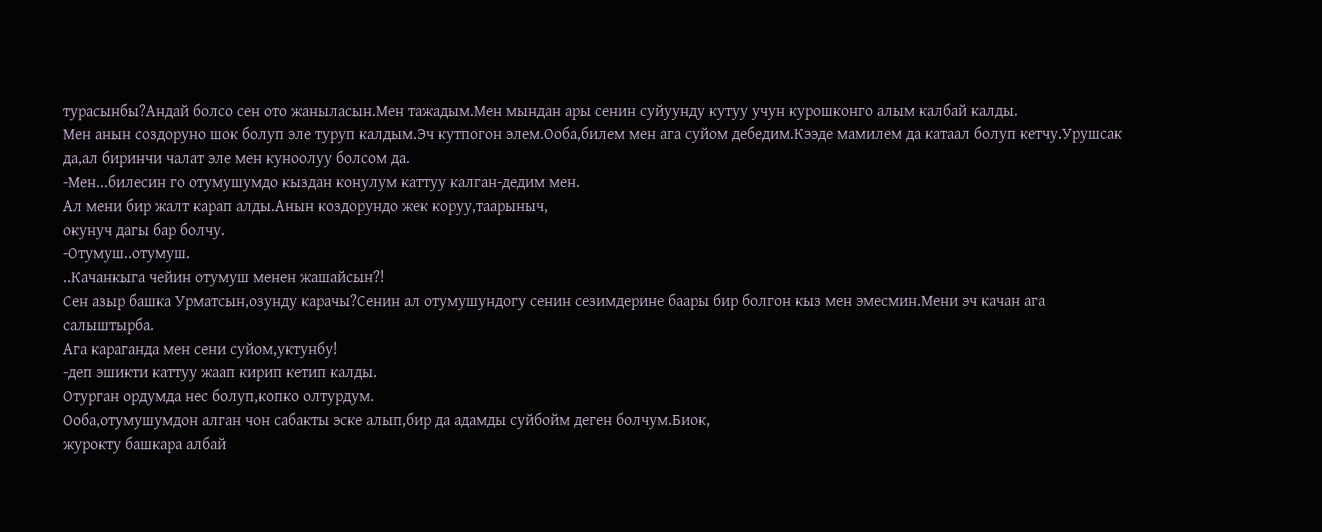турасынбы?Андай болсо сен ото жаныласын.Мен тажадым.Мен мындан ары сенин суйуунду кутуу учун курошконго алым калбай калды.
Мен анын создоруно шок болуп эле туруп калдым.Эч кутпогон элем.Ооба,билем мен ага суйом дебедим.Кээде мамилем да катаал болуп кетчу.Урушсак да,ал биринчи чалат эле мен куноолуу болсом да.
-Мен...билесин го отумушумдо кыздан конулум каттуу калган-дедим мен.
Ал мени бир жалт карап алды.Анын коздорундо жек коруу,таарыныч,
окунуч дагы бар болчу.
-Отумуш..отумуш.
..Качанкыга чейин отумуш менен жашайсын?!
Сен азыр башка Урматсын,озунду карачы?Сенин ал отумушундогу сенин сезимдерине баары бир болгон кыз мен эмесмин.Мени эч качан ага салыштырба.
Ага караганда мен сени суйом,уктунбу!
-деп эшикти каттуу жаап кирип кетип калды.
Отурган ордумда нес болуп,копко олтурдум.
Ооба,отумушумдон алган чон сабакты эске алып,бир да адамды суйбойм деген болчум.Биок,
журокту башкара албай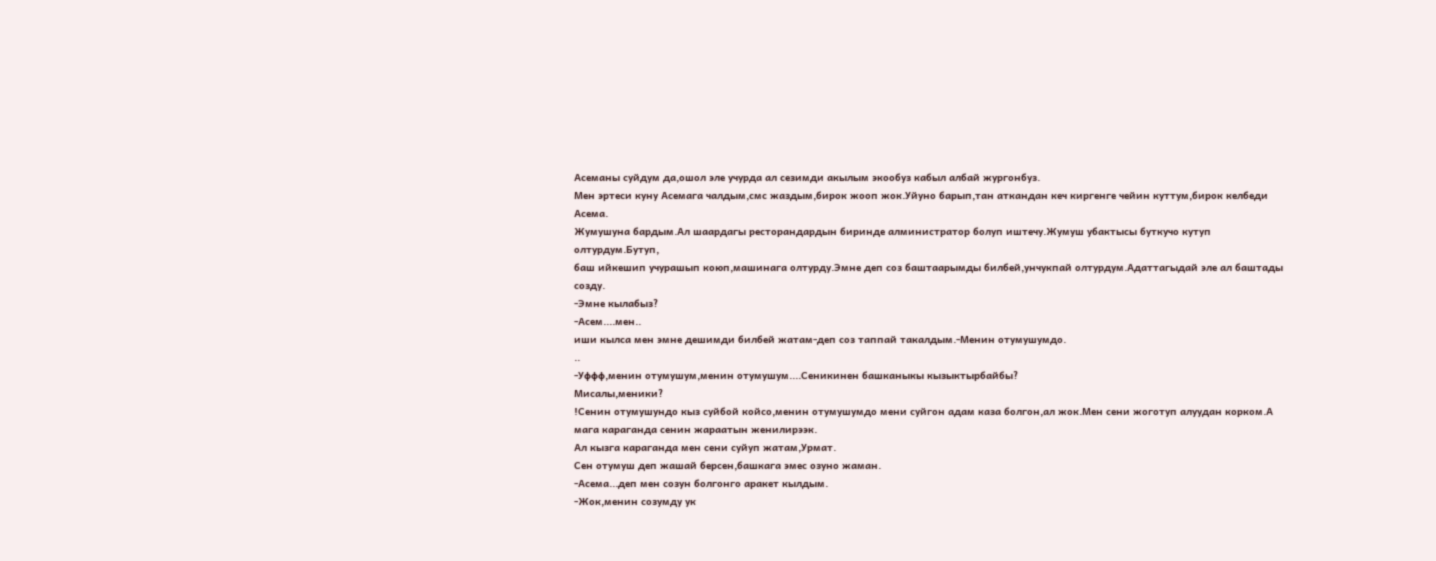Асеманы суйдум да,ошол эле учурда ал сезимди акылым экообуз кабыл албай жургонбуз.
Мен эртеси куну Асемага чалдым,смс жаздым,бирок жооп жок.Уйуно барып,тан аткандан кеч киргенге чейин куттум,бирок келбеди Асема.
Жумушуна бардым.Ал шаардагы ресторандардын биринде алминистратор болуп иштечу.Жумуш убактысы буткучо кутуп олтурдум.Бутуп,
баш ийкешип учурашып коюп,машинага олтурду.Эмне деп соз баштаарымды билбей,унчукпай олтурдум.Адаттагыдай эле ал баштады созду.
-Эмне кылабыз?
-Асем....мен..
иши кылса мен эмне дешимди билбей жатам-деп соз таппай такалдым.-Менин отумушумдо.
..
-Уффф,менин отумушум,менин отумушум....Сеникинен башканыкы кызыктырбайбы?
Мисалы,меники?
!Сенин отумушундо кыз суйбой койсо,менин отумушумдо мени суйгон адам каза болгон,ал жок.Мен сени жоготуп алуудан корком.А мага караганда сенин жараатын женилирээк.
Ал кызга караганда мен сени суйуп жатам,Урмат.
Сен отумуш деп жашай берсен,башкага эмес озуно жаман.
-Асема...деп мен созун болгонго аракет кылдым.
-Жок,менин созумду ук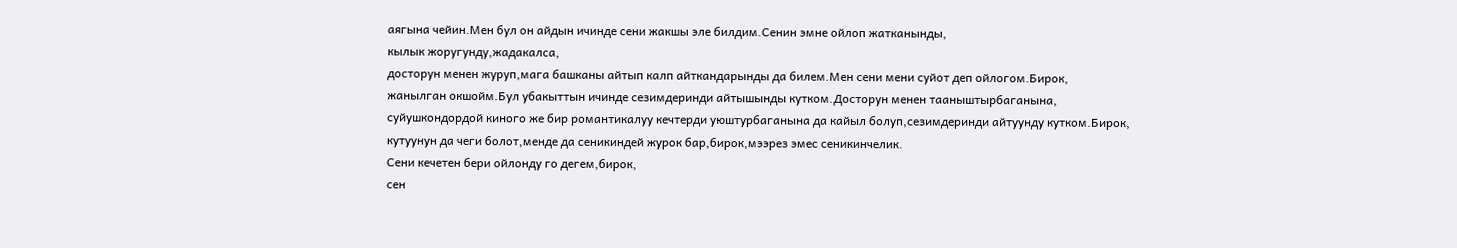аягына чейин.Мен бул он айдын ичинде сени жакшы эле билдим.Сенин эмне ойлоп жатканынды,
кылык жоругунду,жадакалса,
досторун менен журуп,мага башканы айтып калп айткандарынды да билем.Мен сени мени суйот деп ойлогом.Бирок,
жанылган окшойм.Бул убакыттын ичинде сезимдеринди айтышынды кутком.Досторун менен тааныштырбаганына,
суйушкондордой киного же бир романтикалуу кечтерди уюштурбаганына да кайыл болуп,сезимдеринди айтуунду кутком.Бирок,
кутуунун да чеги болот,менде да сеникиндей журок бар,бирок,мээрез эмес сеникинчелик.
Сени кечетен бери ойлонду го дегем,бирок,
сен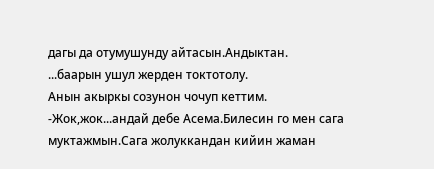дагы да отумушунду айтасын.Андыктан.
...баарын ушул жерден токтотолу.
Анын акыркы созунон чочуп кеттим.
-Жок,жок...андай дебе Асема.Билесин го мен сага муктажмын.Сага жолуккандан кийин жаман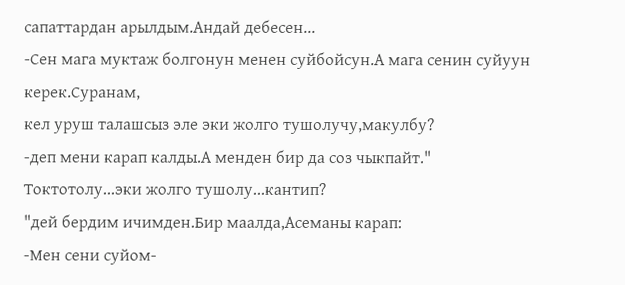сапаттардан арылдым.Андай дебесен...
-Сен мага муктаж болгонун менен суйбойсун.А мага сенин суйуун керек.Суранам,
кел уруш талашсыз эле эки жолго тушолучу,макулбу?
-деп мени карап калды.А менден бир да соз чыкпайт."
Токтотолу...эки жолго тушолу...кантип?
"дей бердим ичимден.Бир маалда,Асеманы карап:
-Мен сени суйом-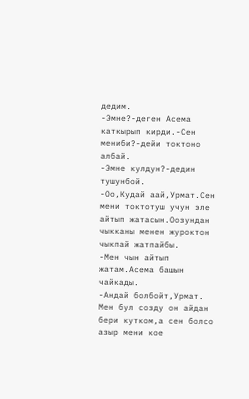дедим.
-Эмне?-деген Асема каткырып кирди.-Сен мениби?-дейи токтоно албай.
-Эмне кулдун?-дедин тушунбой.
-Оо,Кудай аай,Урмат.Сен мени токтотуш учун эле айтып жатасын.Оозундан чыкканы менен журоктон чыкпай жатпайбы.
-Мен чын айтып жатам.Асема башын чайкады.
-Андай болбойт,Урмат.
Мен бул созду он айдан бери кутком,а сен болсо азыр мени кое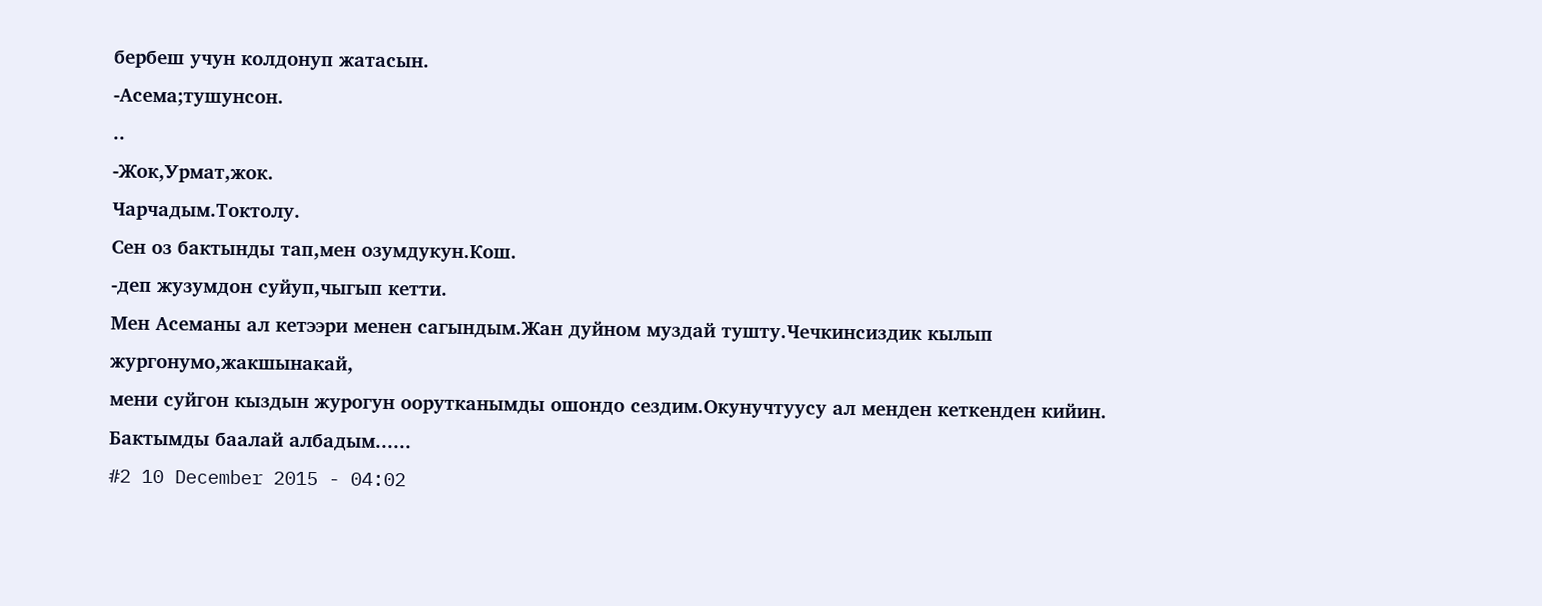бербеш учун колдонуп жатасын.
-Асема;тушунсон.
..
-Жок,Урмат,жок.
Чарчадым.Токтолу.
Сен оз бактынды тап,мен озумдукун.Кош.
-деп жузумдон суйуп,чыгып кетти.
Мен Асеманы ал кетээри менен сагындым.Жан дуйном муздай тушту.Чечкинсиздик кылып жургонумо,жакшынакай,
мени суйгон кыздын журогун оорутканымды ошондо сездим.Окунучтуусу ал менден кеткенден кийин.
Бактымды баалай албадым......
#2 10 December 2015 - 04:02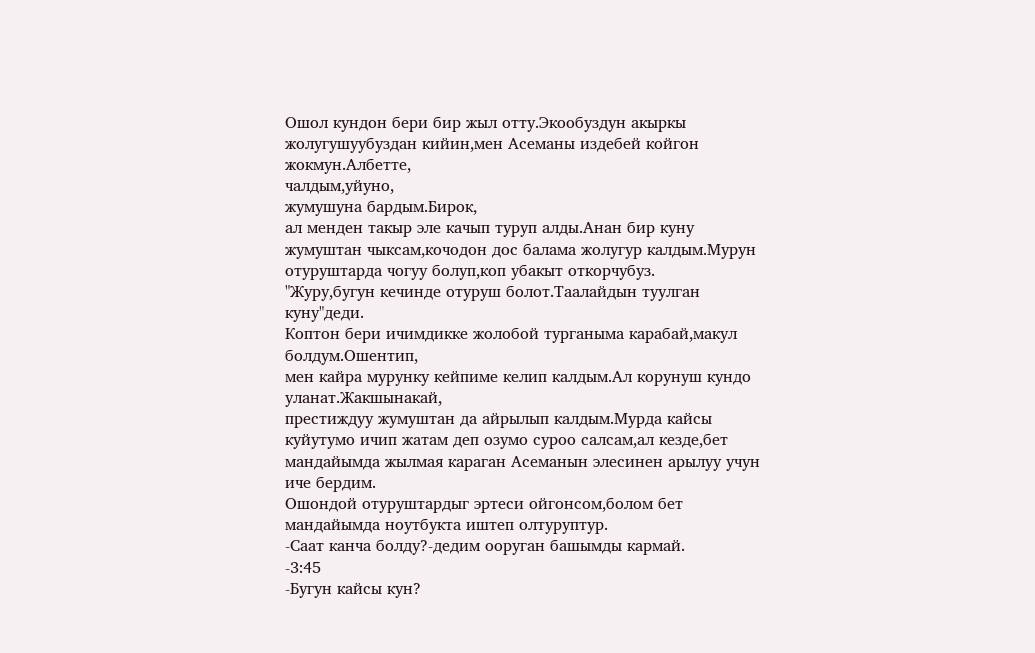Ошол кундон бери бир жыл отту.Экообуздун акыркы жолугушуубуздан кийин,мен Асеманы издебей койгон жокмун.Албетте,
чалдым,уйуно,
жумушуна бардым.Бирок,
ал менден такыр эле качып туруп алды.Анан бир куну жумуштан чыксам,кочодон дос балама жолугур калдым.Мурун отуруштарда чогуу болуп,коп убакыт откорчубуз.
"Журу,бугун кечинде отуруш болот.Таалайдын туулган куну"деди.
Коптон бери ичимдикке жолобой турганыма карабай,макул болдум.Ошентип,
мен кайра мурунку кейпиме келип калдым.Ал корунуш кундо уланат.Жакшынакай,
престиждуу жумуштан да айрылып калдым.Мурда кайсы куйутумо ичип жатам деп озумо суроо салсам,ал кезде,бет мандайымда жылмая караган Асеманын элесинен арылуу учун иче бердим.
Ошондой отуруштардыг эртеси ойгонсом,болом бет мандайымда ноутбукта иштеп олтуруптур.
-Саат канча болду?-дедим ооруган башымды кармай.
-3:45
-Бугун кайсы кун?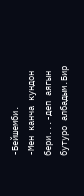-Бейшемби.
-Мен канча кундон бери...-деп аягын бутуро албадым.Бир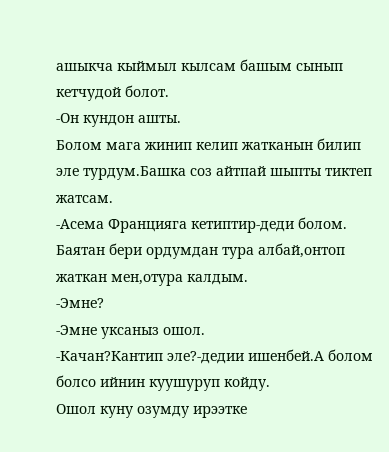ашыкча кыймыл кылсам башым сынып кетчудой болот.
-Он кундон ашты.
Болом мага жинип келип жатканын билип эле турдум.Башка соз айтпай шыпты тиктеп жатсам.
-Асема Францияга кетиптир-деди болом.
Баятан бери ордумдан тура албай,онтоп жаткан мен,отура калдым.
-Эмне?
-Эмне уксаныз ошол.
-Качан?Кантип эле?-дедии ишенбей.А болом болсо ийнин куушуруп койду.
Ошол куну озумду ирээтке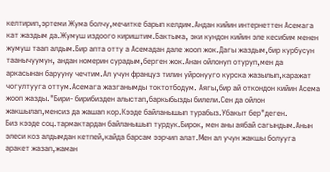келтирип,эртеми Жума болчу,мечитке барып келдим.Андан кийин интернеттен Асемага кат жаздым да.Жумуш издоого кириштим.Бактыма, эки кундон кийин эле кесибим менен жумуш таап алдым.Бир апта отту а Асемадан дале жооп жок.Дагы жаздым,бир курбусун таанычуумун, андан номерин сурадым,берген жок.Анан ойлонуп отуруп,мен да аркасынан барууну чечтим.Ал учун француз тилин уйронууго курска жазылып,каражат чогултууга оттум.Асемага жазганымды токтотбодум. Аягы,бир ай откондон кийин Асема жооп жазды."Бири- бирибизден алыстап,баркыбызды билели.Сен да ойлон жакшылап,менсиз да жашап кор.Кээде байланышып турабыз.Убакыт бер"деген.
Биз кээде соц.тармактардан байланышып турдук.Бирок, мен аны аябай сагындым.Анын элеси коз алдымдан кетпей,кайда барсам ээрчип алат.Мен ал учун жакшы болууга аракет жазап,жаман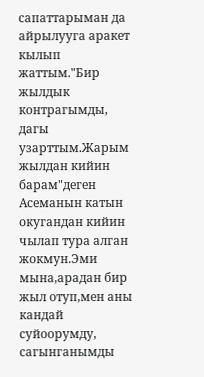сапаттарыман да айрылууга аракет кылып жаттым."Бир жылдык контрагымды, дагы узарттым.Жарым жылдан кийин барам"деген Асеманын катын окугандан кийин чылап тура алган жокмун.Эми мына,арадан бир жыл отуп,мен аны кандай суйоорумду, сагынганымды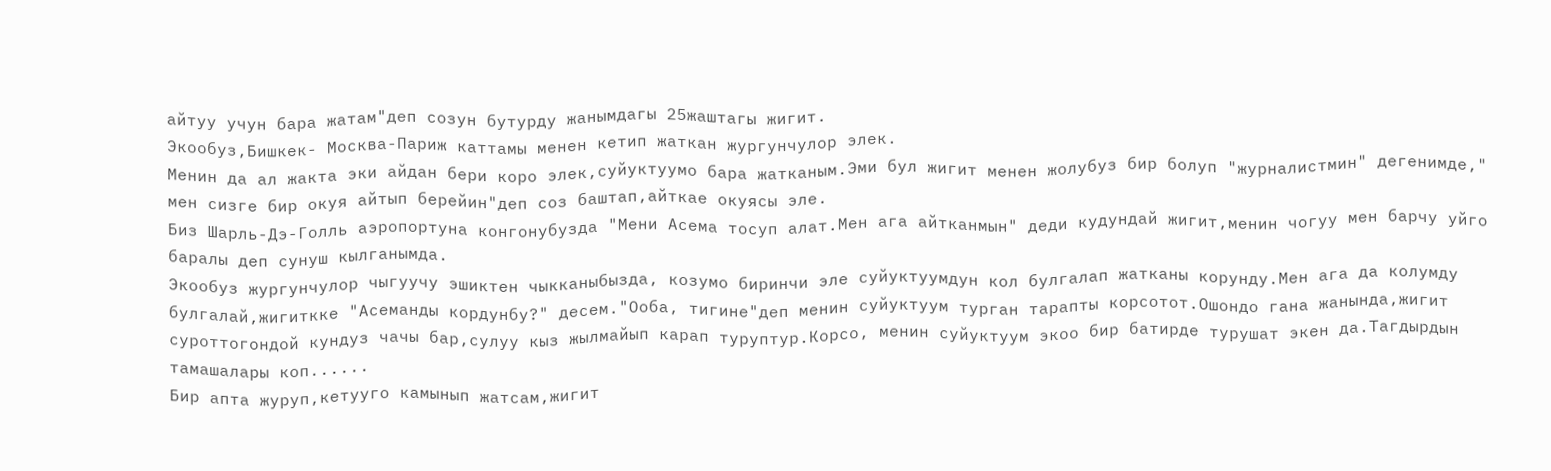айтуу учун бара жатам"деп созун бутурду жанымдагы 25жаштагы жигит.
Экообуз,Бишкек- Москва-Париж каттамы менен кетип жаткан жургунчулор элек.
Менин да ал жакта эки айдан бери коро элек,суйуктуумо бара жатканым.Эми бул жигит менен жолубуз бир болуп "журналистмин" дегенимде," мен сизге бир окуя айтып берейин"деп соз баштап,айткае окуясы эле.
Биз Шарль-Дэ-Голль аэропортуна конгонубузда "Мени Асема тосуп алат.Мен ага айтканмын" деди кудундай жигит,менин чогуу мен барчу уйго баралы деп сунуш кылганымда.
Экообуз жургунчулор чыгуучу эшиктен чыкканыбызда, козумо биринчи эле суйуктуумдун кол булгалап жатканы корунду.Мен ага да колумду булгалай,жигиткке "Асеманды кордунбу?" десем."Ооба, тигине"деп менин суйуктуум турган тарапты корсотот.Ошондо гана жанында,жигит суроттогондой кундуз чачы бар,сулуу кыз жылмайып карап туруптур.Корсо, менин суйуктуум экоо бир батирде турушат экен да.Тагдырдын тамашалары коп......
Бир апта журуп,кетууго камынып жатсам,жигит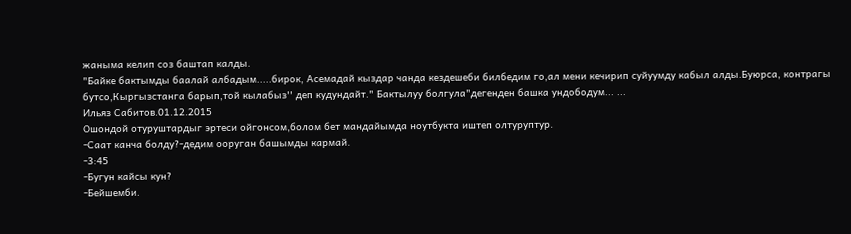жаныма келип соз баштап калды.
"Байке бактымды баалай албадым.....бирок, Асемадай кыздар чанда кездешеби билбедим го,ал мени кечирип суйуумду кабыл алды.Буюрса, контрагы бутсо,Кыргызстанга барып,той кылабыз'' деп кудундайт." Бактылуу болгула"дегенден башка ундободум... ...
Ильяз Сабитов.01.12.2015
Ошондой отуруштардыг эртеси ойгонсом,болом бет мандайымда ноутбукта иштеп олтуруптур.
-Саат канча болду?-дедим ооруган башымды кармай.
-3:45
-Бугун кайсы кун?
-Бейшемби.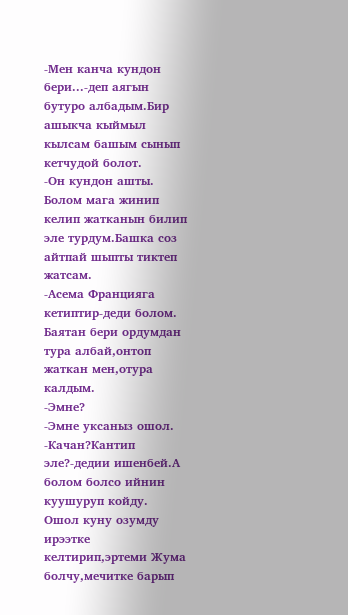-Мен канча кундон бери...-деп аягын бутуро албадым.Бир ашыкча кыймыл кылсам башым сынып кетчудой болот.
-Он кундон ашты.
Болом мага жинип келип жатканын билип эле турдум.Башка соз айтпай шыпты тиктеп жатсам.
-Асема Францияга кетиптир-деди болом.
Баятан бери ордумдан тура албай,онтоп жаткан мен,отура калдым.
-Эмне?
-Эмне уксаныз ошол.
-Качан?Кантип эле?-дедии ишенбей.А болом болсо ийнин куушуруп койду.
Ошол куну озумду ирээтке келтирип,эртеми Жума болчу,мечитке барып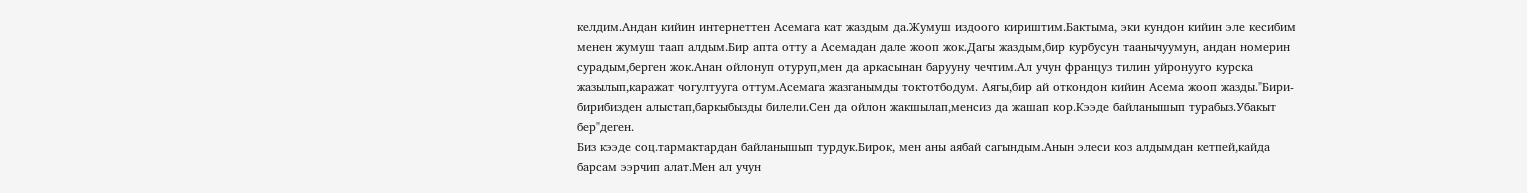келдим.Андан кийин интернеттен Асемага кат жаздым да.Жумуш издоого кириштим.Бактыма, эки кундон кийин эле кесибим менен жумуш таап алдым.Бир апта отту а Асемадан дале жооп жок.Дагы жаздым,бир курбусун таанычуумун, андан номерин сурадым,берген жок.Анан ойлонуп отуруп,мен да аркасынан барууну чечтим.Ал учун француз тилин уйронууго курска жазылып,каражат чогултууга оттум.Асемага жазганымды токтотбодум. Аягы,бир ай откондон кийин Асема жооп жазды."Бири- бирибизден алыстап,баркыбызды билели.Сен да ойлон жакшылап,менсиз да жашап кор.Кээде байланышып турабыз.Убакыт бер"деген.
Биз кээде соц.тармактардан байланышып турдук.Бирок, мен аны аябай сагындым.Анын элеси коз алдымдан кетпей,кайда барсам ээрчип алат.Мен ал учун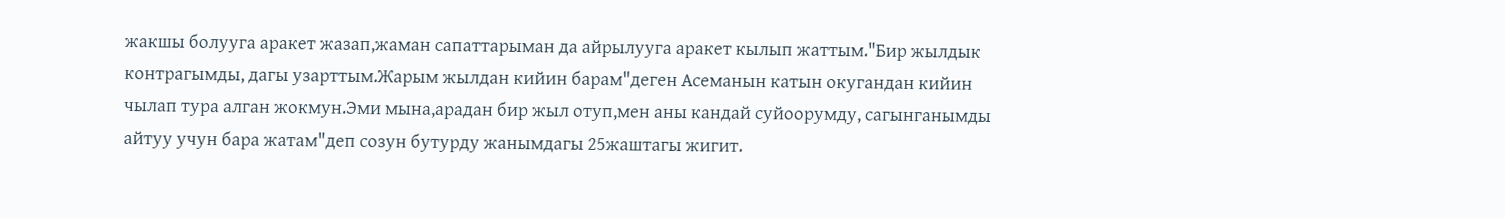жакшы болууга аракет жазап,жаман сапаттарыман да айрылууга аракет кылып жаттым."Бир жылдык контрагымды, дагы узарттым.Жарым жылдан кийин барам"деген Асеманын катын окугандан кийин чылап тура алган жокмун.Эми мына,арадан бир жыл отуп,мен аны кандай суйоорумду, сагынганымды айтуу учун бара жатам"деп созун бутурду жанымдагы 25жаштагы жигит.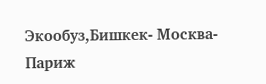Экообуз,Бишкек- Москва-Париж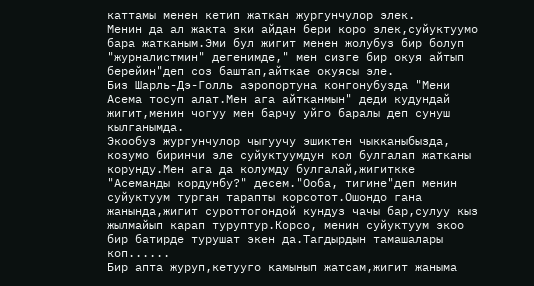каттамы менен кетип жаткан жургунчулор элек.
Менин да ал жакта эки айдан бери коро элек,суйуктуумо бара жатканым.Эми бул жигит менен жолубуз бир болуп "журналистмин" дегенимде," мен сизге бир окуя айтып берейин"деп соз баштап,айткае окуясы эле.
Биз Шарль-Дэ-Голль аэропортуна конгонубузда "Мени Асема тосуп алат.Мен ага айтканмын" деди кудундай жигит,менин чогуу мен барчу уйго баралы деп сунуш кылганымда.
Экообуз жургунчулор чыгуучу эшиктен чыкканыбызда, козумо биринчи эле суйуктуумдун кол булгалап жатканы корунду.Мен ага да колумду булгалай,жигиткке "Асеманды кордунбу?" десем."Ооба, тигине"деп менин суйуктуум турган тарапты корсотот.Ошондо гана жанында,жигит суроттогондой кундуз чачы бар,сулуу кыз жылмайып карап туруптур.Корсо, менин суйуктуум экоо бир батирде турушат экен да.Тагдырдын тамашалары коп......
Бир апта журуп,кетууго камынып жатсам,жигит жаныма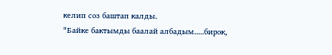келип соз баштап калды.
"Байке бактымды баалай албадым.....бирок,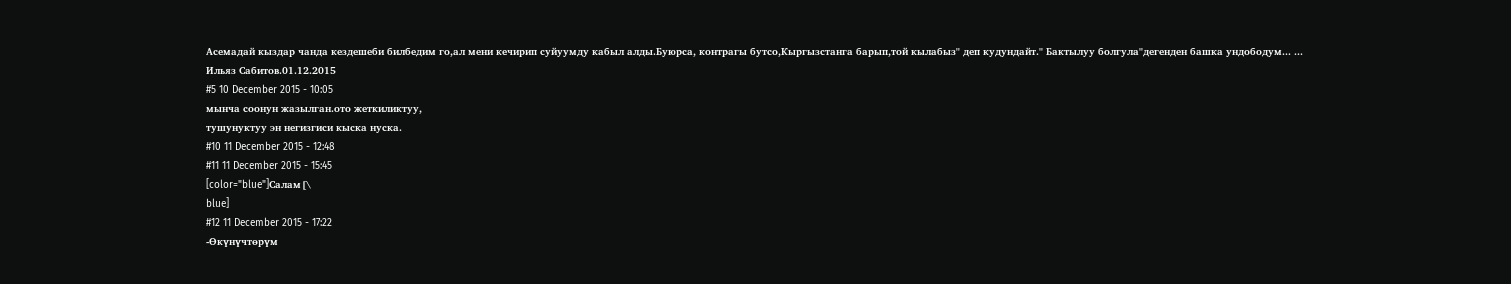Асемадай кыздар чанда кездешеби билбедим го,ал мени кечирип суйуумду кабыл алды.Буюрса, контрагы бутсо,Кыргызстанга барып,той кылабыз'' деп кудундайт." Бактылуу болгула"дегенден башка ундободум... ...
Ильяз Сабитов.01.12.2015
#5 10 December 2015 - 10:05
мынча соонун жазылган.ото жеткиликтуу,
тушунуктуу эн негизгиси кыска нуска.
#10 11 December 2015 - 12:48
#11 11 December 2015 - 15:45
[color="blue"]Салам[\
blue]
#12 11 December 2015 - 17:22
-Өкүнүчтөрүм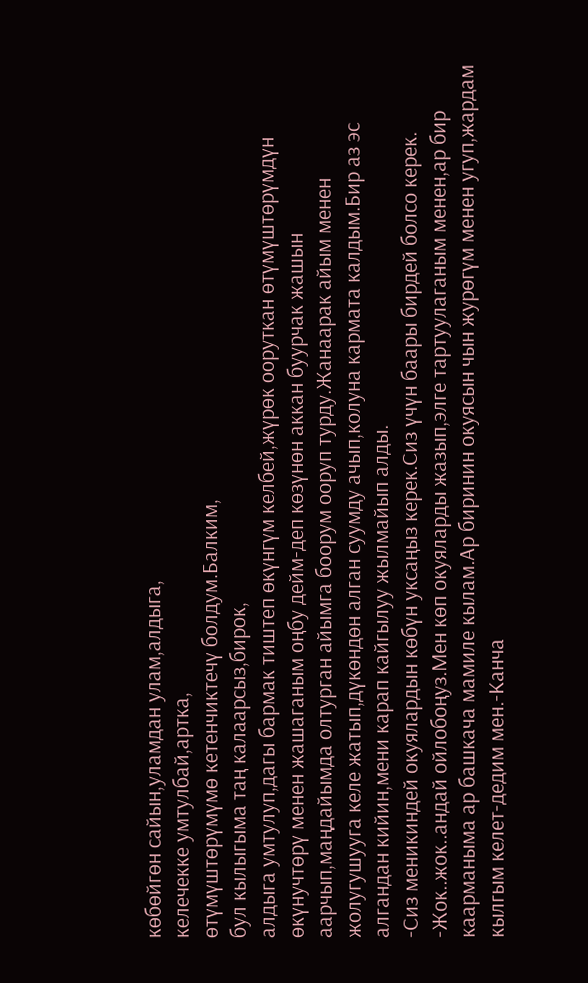көбөйгөн сайын,уламдан улам,алдыга,
келечекке умтулбай,артка,
өтүмүштөрүмүмө кетенчиктечү болдум.Балким,
бул кылыгыма таң калаарсыз,бирок,
алдыга умтулуп,дагы бармак тиштеп өкүнгүм келбей,жүрөк ооруткан өтүмүштөрүмдүн өкүнучтөрү менен жашаганым оңбу дейм-деп көзүнөн аккан буурчак жашын аарчып,маңдайымда олтурган айымга боорум ооруп турду.Жанаарак айым менен жолугушууга келе жатып,дүкөндөн алган суумду ачып,колуна кармата калдым.Бир аз эс алгандан кийин,мени карап кайгылуу жылмайып алды.
-Сиз меникиндей окуялардын көбүн уксаңыз керек.Сиз үчүн баары бирдей болсо керек.
-Жок..жок..андай ойлобоңуз.Мен көп окуяларды жазып,элге тартуулаганым менен,ар бир каарманыма ар башкача мамиле кылам.Ар биринин окуясын чын журөгүм менен угуп,жардам кылгым келет-дедим мен.-Канча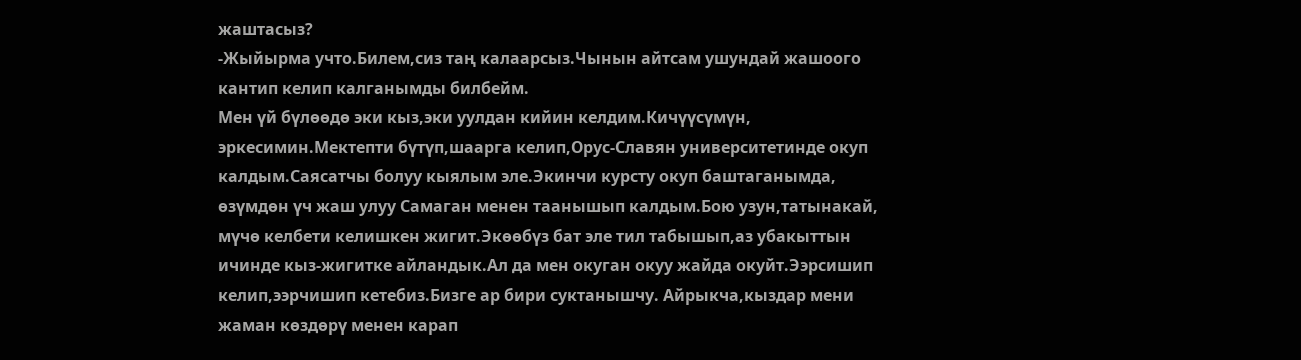жаштасыз?
-Жыйырма учто.Билем,сиз таң калаарсыз.Чынын айтсам ушундай жашоого кантип келип калганымды билбейм.
Мен үй бүлөөдө эки кыз,эки уулдан кийин келдим.Кичүүсүмүн, эркесимин.Мектепти бүтүп,шаарга келип,Орус-Славян университетинде окуп калдым.Саясатчы болуу кыялым эле.Экинчи курсту окуп баштаганымда, өзүмдөн үч жаш улуу Самаган менен таанышып калдым.Бою узун,татынакай, мүчө келбети келишкен жигит.Экөөбүз бат эле тил табышып,аз убакыттын ичинде кыз-жигитке айландык.Ал да мен окуган окуу жайда окуйт.Ээрсишип келип,ээрчишип кетебиз.Бизге ар бири суктанышчу. Айрыкча,кыздар мени жаман көздөрү менен карап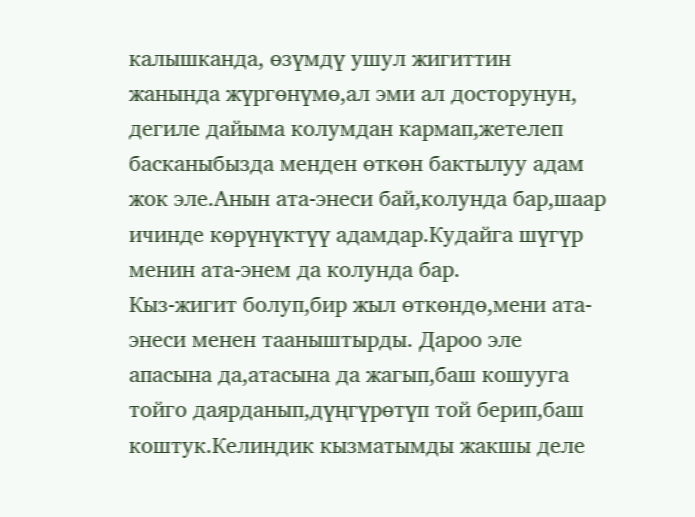калышканда, өзүмдү ушул жигиттин жанында жүргөнүмө,ал эми ал досторунун, дегиле дайыма колумдан кармап,жетелеп басканыбызда менден өткөн бактылуу адам жок эле.Анын ата-энеси бай,колунда бар,шаар ичинде көрүнүктүү адамдар.Кудайга шүгүр менин ата-энем да колунда бар.
Кыз-жигит болуп,бир жыл өткөндө,мени ата-энеси менен тааныштырды. Дароо эле апасына да,атасына да жагып,баш кошууга тойго даярданып,дүңгүрөтүп той берип,баш коштук.Келиндик кызматымды жакшы деле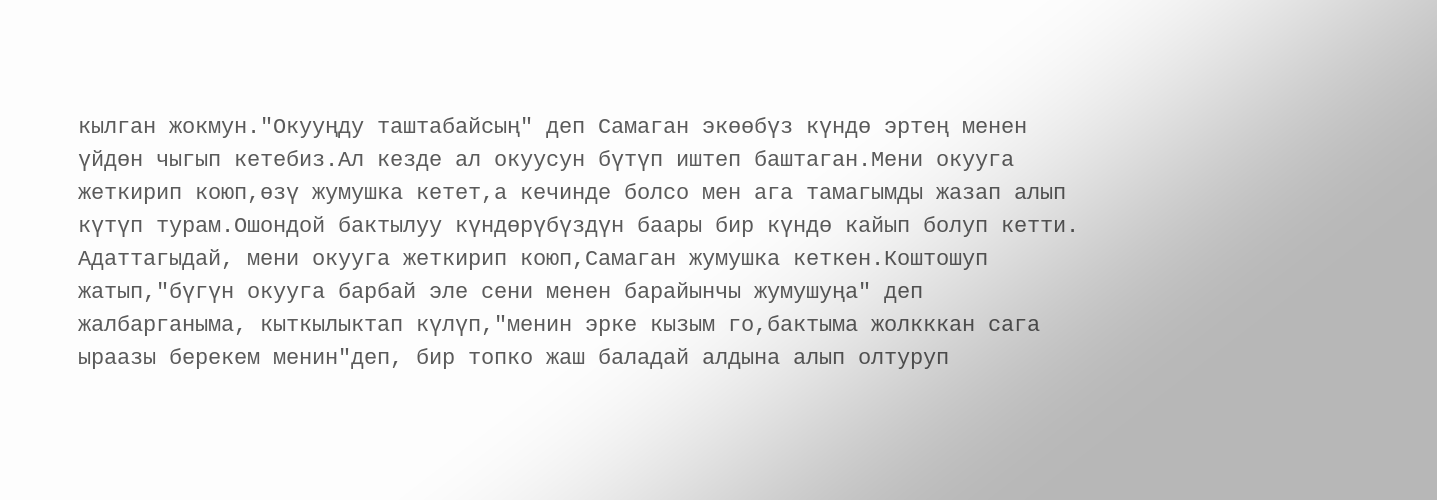кылган жокмун."Окууңду таштабайсың" деп Самаган экөөбүз күндө эртең менен үйдөн чыгып кетебиз.Ал кезде ал окуусун бүтүп иштеп баштаган.Мени окууга жеткирип коюп,өзү жумушка кетет,а кечинде болсо мен ага тамагымды жазап алып күтүп турам.Ошондой бактылуу күндөрүбүздүн баары бир күндө кайып болуп кетти.
Адаттагыдай, мени окууга жеткирип коюп,Самаган жумушка кеткен.Коштошуп жатып,"бүгүн окууга барбай эле сени менен барайынчы жумушуңа" деп жалбарганыма, кыткылыктап күлүп,"менин эрке кызым го,бактыма жолкккан сага ыраазы берекем менин"деп, бир топко жаш баладай алдына алып олтуруп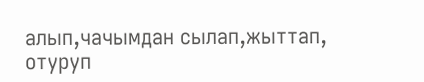алып,чачымдан сылап,жыттап, отуруп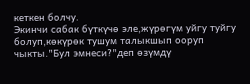кеткен болчу.
Экинчи сабак бүткүчө эле,жүрөгүм уйгу туйгу болуп,көкүрөк тушум талыкшып ооруп чыкты."Бул эмнеси?"деп өзүмдү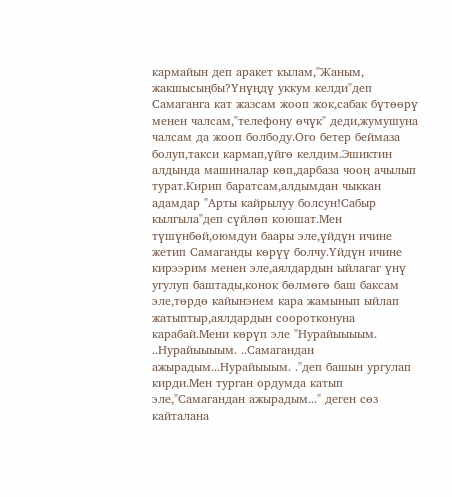кармайын деп аракет кылам,"Жаным, жакшысыңбы?Үнүңдү уккум келди"деп Самаганга кат жазсам жооп жок,сабак бүтөөрү менен чалсам,"телефону өчүк" деди,жумушуна чалсам да жооп болбоду.Ого бетер беймаза болуп,такси кармап,үйгө келдим.Эшиктин алдында машиналар көп,дарбаза чооң ачылып турат.Кирип баратсам,алдымдан чыккан адамдар "Арты кайрылуу болсун!Сабыр кылгыла"деп сүйлөп коюшат.Мен түшүнбөй,оюмдун баары эле,үйдүн ичине жетип Самаганды көрүү болчу.Үйдүн ичине кирээрим менен эле,аялдардын ыйлагаг үнү угулуп баштады,конок бөлмөгө баш баксам эле,төрдө кайынэнем кара жамынып ыйлап жатыптыр,аялдардын сооротконуна карабай.Мени көрүп эле "Нурайыыыым. ..Нурайыыыым. ..Самагандан ажырадым...Нурайыыым. ."деп башын ургулап кирди.Мен турган ордумда катып эле,"Самагандан ажырадым..." деген сөз кайталана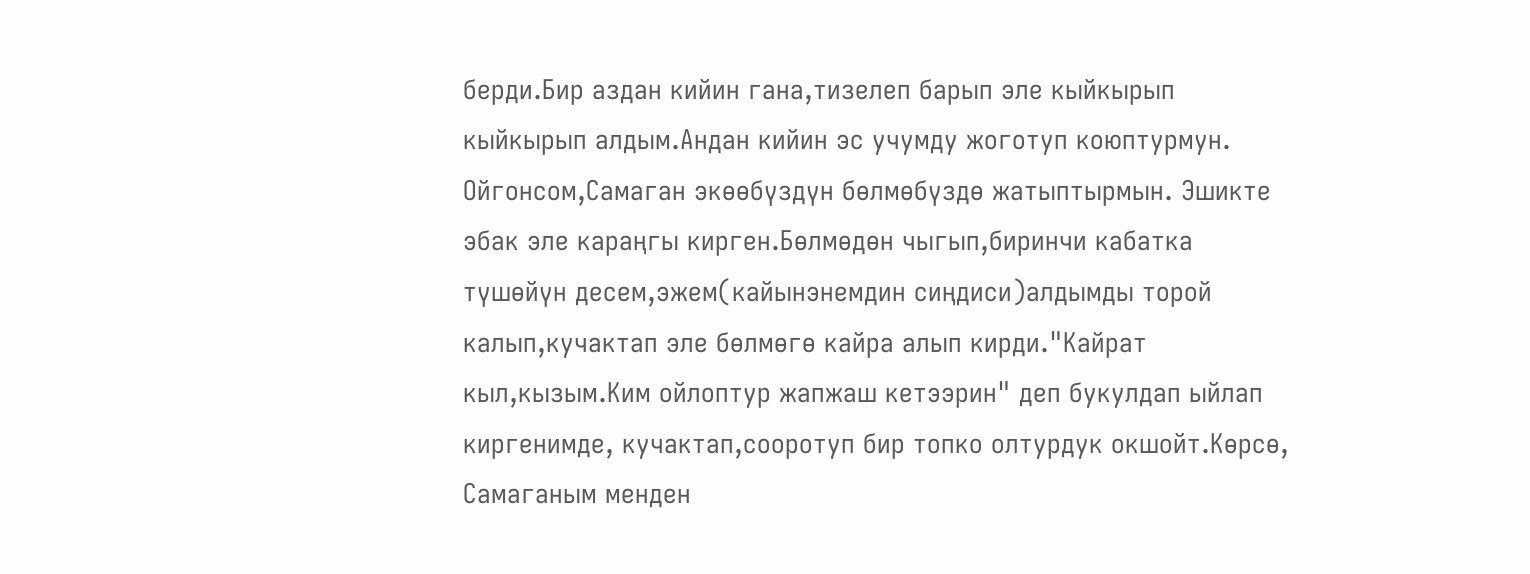берди.Бир аздан кийин гана,тизелеп барып эле кыйкырып кыйкырып алдым.Андан кийин эс учумду жоготуп коюптурмун. Ойгонсом,Самаган экөөбүздүн бөлмөбүздө жатыптырмын. Эшикте эбак эле караңгы кирген.Бөлмөдөн чыгып,биринчи кабатка түшөйүн десем,эжем(кайынэнемдин сиңдиси)алдымды торой калып,кучактап эле бөлмөгө кайра алып кирди."Кайрат кыл,кызым.Ким ойлоптур жапжаш кетээрин" деп букулдап ыйлап киргенимде, кучактап,сооротуп бир топко олтурдук окшойт.Көрсө, Самаганым менден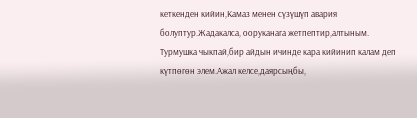кеткенден кийин,Камаз менен сүзүшүп авария болуптур.Жадакалса, ооруканага жетпептир,алтыным.
Турмушка чыкпай,бир айдын ичинде кара кийинип калам деп күтпөгөн элем.Ажал келсе,даярсыңбы,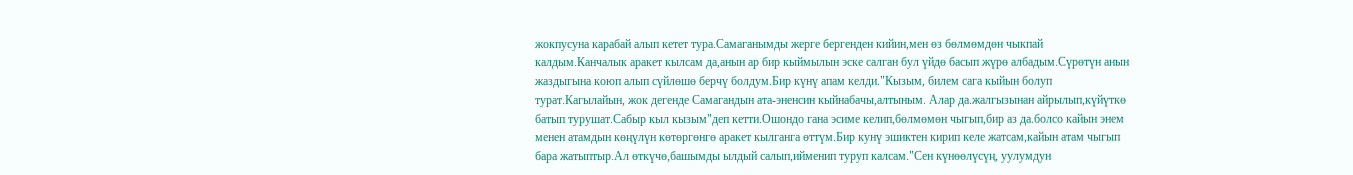жокпусуна карабай алып кетет тура.Самаганымды жерге бергенден кийин,мен өз бөлмөмдөн чыкпай калдым.Канчалык аракет кылсам да,анын ар бир кыймылын эске салган бул үйдө басып жүрө албадым.Сүрөтүн анын жаздыгына коюп алып сүйлөшө берчү болдум.Бир күнү апам келди."Кызым, билем сага кыйын болуп турат.Кагылайын, жок дегенде Самагандын ата-эненсин кыйнабачы,алтыным. Алар да.жалгызынан айрылып,күйүткө батып турушат.Сабыр кыл кызым"деп кетти.Ошондо гана эсиме келип,бөлмөмөн чыгып,бир аз да.болсо кайын энем менен атамдын көңүлүн көтөргөнгө аракет кылганга өттүм.Бир кунү эшиктен кирип келе жатсам,кайын атам чыгып бара жатыптыр.Ал өткүчө,башымды ылдый салып,ийменип туруп калсам."Сен күнөөлүсүң, уулумдун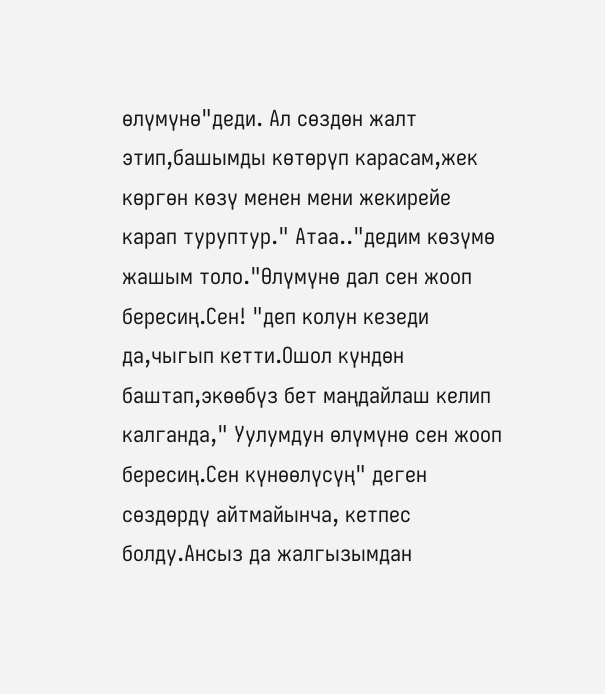өлүмүнө"деди. Ал сөздөн жалт этип,башымды көтөрүп карасам,жек көргөн көзү менен мени жекирейе карап туруптур." Атаа.."дедим көзүмө жашым толо."Өлүмүнө дал сен жооп бересиң.Сен! "деп колун кезеди да,чыгып кетти.Ошол күндөн баштап,экөөбүз бет маңдайлаш келип калганда," Уулумдун өлүмүнө сен жооп бересиң.Сен күнөөлүсүң" деген сөздөрдү айтмайынча, кетпес болду.Ансыз да жалгызымдан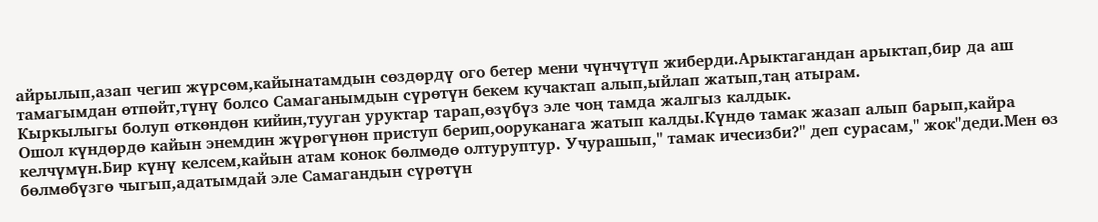айрылып,азап чегип жүрсөм,кайынатамдын сөздөрдү ого бетер мени чүнчүтүп жиберди.Арыктагандан арыктап,бир да аш тамагымдан өтпөйт,түнү болсо Самаганымдын сүрөтүн бекем кучактап алып,ыйлап жатып,таң атырам.
Кыркылыгы болуп өткөндөн кийин,тууган уруктар тарап,өзүбүз эле чоң тамда жалгыз калдык.
Ошол күндөрдө кайын энемдин жүрөгүнөн приступ берип,ооруканага жатып калды.Күндө тамак жазап алып барып,кайра келчүмүн.Бир күнү келсем,кайын атам конок бөлмөдө олтуруптур. Учурашып," тамак ичесизби?" деп сурасам," жок"деди.Мен өз бөлмөбүзгө чыгып,адатымдай эле Самагандын сүрөтүн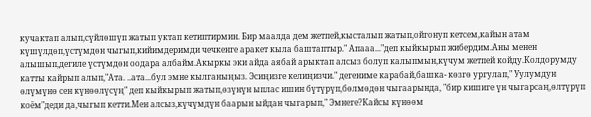кучактап алып,сүйлөшүп жатып уктап кетиптирмин. Бир маалда дем жетпей,кысталып жатып,ойгонуп кетсем,кайын атам күшүлдөп,үстүмдөн чыгып,кийимдеримди чечкенге аракет кыла баштаптыр." Апааа..."деп кыйкырып жибердим.Аны менен алышып,дегиле үстүмдөн оодара албайм.Акыркы эки айда аябай арыктап алсыз болуп калыпмын,күчум жетпей койду.Колдорумду катты кайрып алып,"Ата. ..ата...бул эмне кылганыңыз. Эсиңизге келиңизчи." дегениме карабай,башка- көзгө ургулап," Уулумдун өлүмүнө сен күнөөлүсүң" деп кыйкырып жатып,өзүнүн ыплас ишин бүтүрүп,бөлмөдөн чыгаарында, "бир кишиге үн чыгарсаң,өлтүрүп коём"деди да,чыгып кетти.Мен алсыз,күчүмдүн баарын ыйдан чыгарып," Эмнеге?Кайсы күнөөм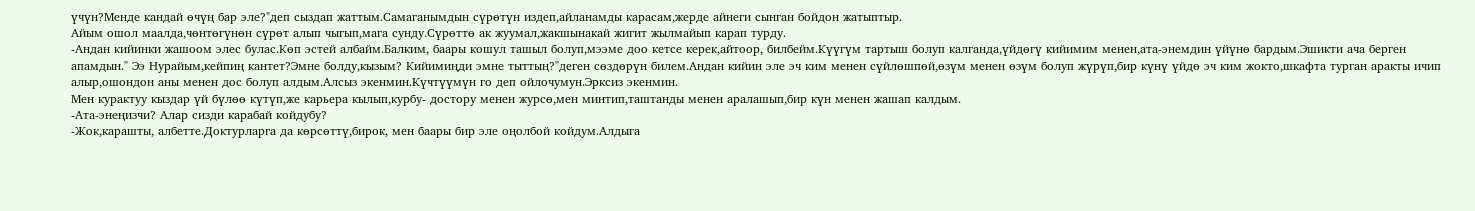үчүн?Менде кандай өчүң бар эле?"деп сыздап жаттым.Самаганымдын сүрөтүн издеп,айланамды карасам,жерде айнеги сынган бойдон жатыптыр.
Айым ошол маалда,чөнтөгүнөн сүрөт алып чыгып,мага сунду.Сүрөттө ак жуумал,жакшынакай жигит жылмайып карап турду.
-Андан кийинки жашоом элес булас.Көп эстей албайм.Балким, баары кошул ташыл болуп,мээме доо кетсе керек,айтоор, билбейм.Күүгүм тартыш болуп калганда,үйдөгү кийимим менен,ата-энемдин үйүнө бардым.Эшикти ача берген апамдын." Ээ Нурайым,кейпиң кантет?Эмне болду,кызым? Кийимиңди эмне тыттың?"деген сөздөрүн билем.Андан кийин эле эч ким менен сүйлөшпөй,өзүм менен өзүм болуп жүрүп,бир күнү үйдө эч ким жокто,шкафта турган аракты ичип алыр,ошондон аны менен дос болуп алдым.Алсыз экенмин.Күчтүүмүн го деп ойлочумун.Эрксиз экенмин.
Мен курактуу кыздар үй бүлөө күтүп,же карьера кылып,курбу- достору менен журсө,мен минтип,таштанды менен аралашып,бир күн менен жашап калдым.
-Ата-энеңизчи? Алар сизди карабай койдубу?
-Жок,карашты, албетте.Доктурларга да көрсөттү,бирок, мен баары бир эле оңолбой койдум.Алдыга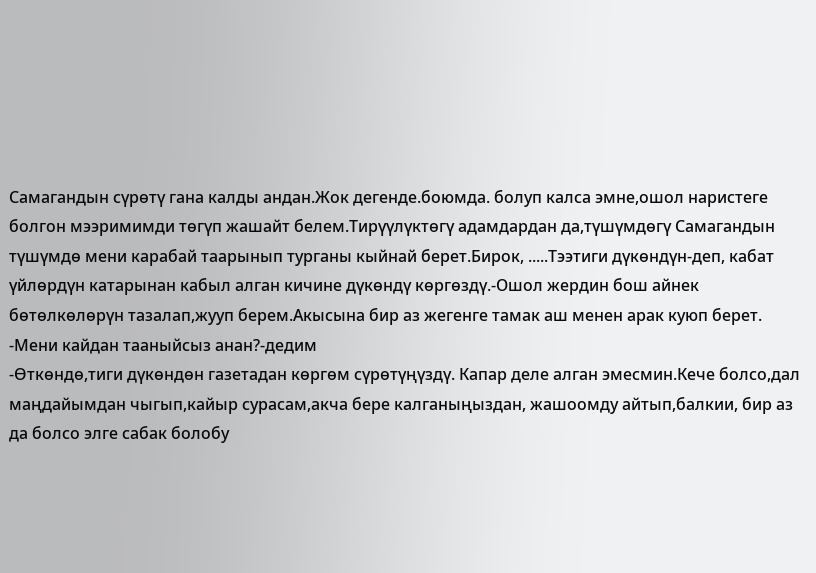Самагандын сүрөтү гана калды андан.Жок дегенде.боюмда. болуп калса эмне,ошол наристеге болгон мээримимди төгүп жашайт белем.Тирүүлүктөгү адамдардан да,түшүмдөгү Самагандын түшүмдө мени карабай таарынып турганы кыйнай берет.Бирок, .....Тээтиги дүкөндүн-деп, кабат үйлөрдүн катарынан кабыл алган кичине дүкөндү көргөздү.-Ошол жердин бош айнек бөтөлкөлөрүн тазалап,жууп берем.Акысына бир аз жегенге тамак аш менен арак куюп берет.
-Мени кайдан тааныйсыз анан?-дедим
-Өткөндө,тиги дүкөндөн газетадан көргөм сүрөтүңүздү. Капар деле алган эмесмин.Кече болсо,дал маңдайымдан чыгып,кайыр сурасам,акча бере калганыңыздан, жашоомду айтып,балкии, бир аз да болсо элге сабак болобу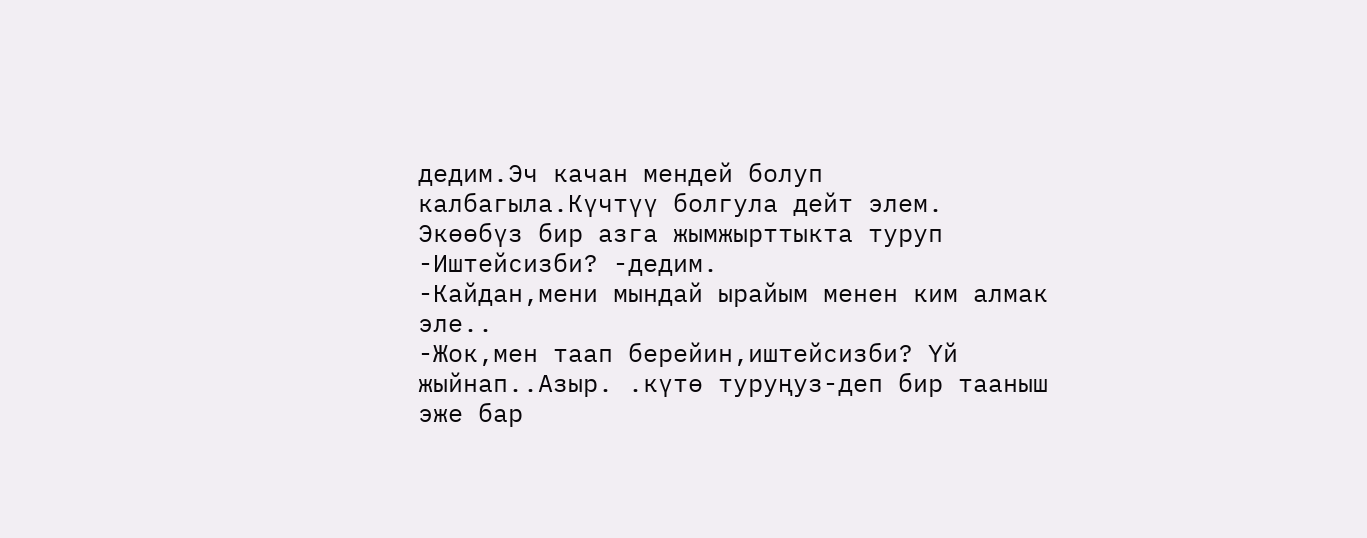дедим.Эч качан мендей болуп калбагыла.Күчтүү болгула дейт элем.
Экөөбүз бир азга жымжырттыкта туруп
-Иштейсизби? -дедим.
-Кайдан,мени мындай ырайым менен ким алмак эле..
-Жок,мен таап берейин,иштейсизби? Үй жыйнап..Азыр. .күтө туруңуз-деп бир тааныш эже бар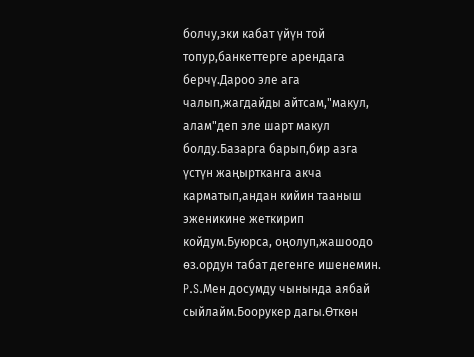болчу,эки кабат үйүн той топур,банкеттерге арендага берчү.Дароо эле ага чалып,жагдайды айтсам,"макул, алам"деп эле шарт макул болду.Базарга барып,бир азга үстүн жаңыртканга акча карматып,андан кийин тааныш эженикине жеткирип койдум.Буюрса, оңолуп,жашоодо өз.ордун табат дегенге ишенемин.
P.S.Мен досумду чынында аябай сыйлайм.Боорукер дагы.Өткөн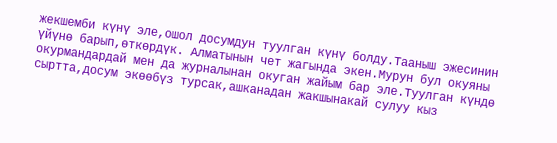жекшемби күнү эле,ошол досумдун туулган күнү болду.Тааныш эжесинин үйүнө барып,өткөрдүк. Алматынын чет жагында экен.Мурун бул окуяны окурмандардай мен да журналынан окуган жайым бар эле.Туулган күндө сыртта,досум экөөбүз турсак,ашканадан жакшынакай сулуу кыз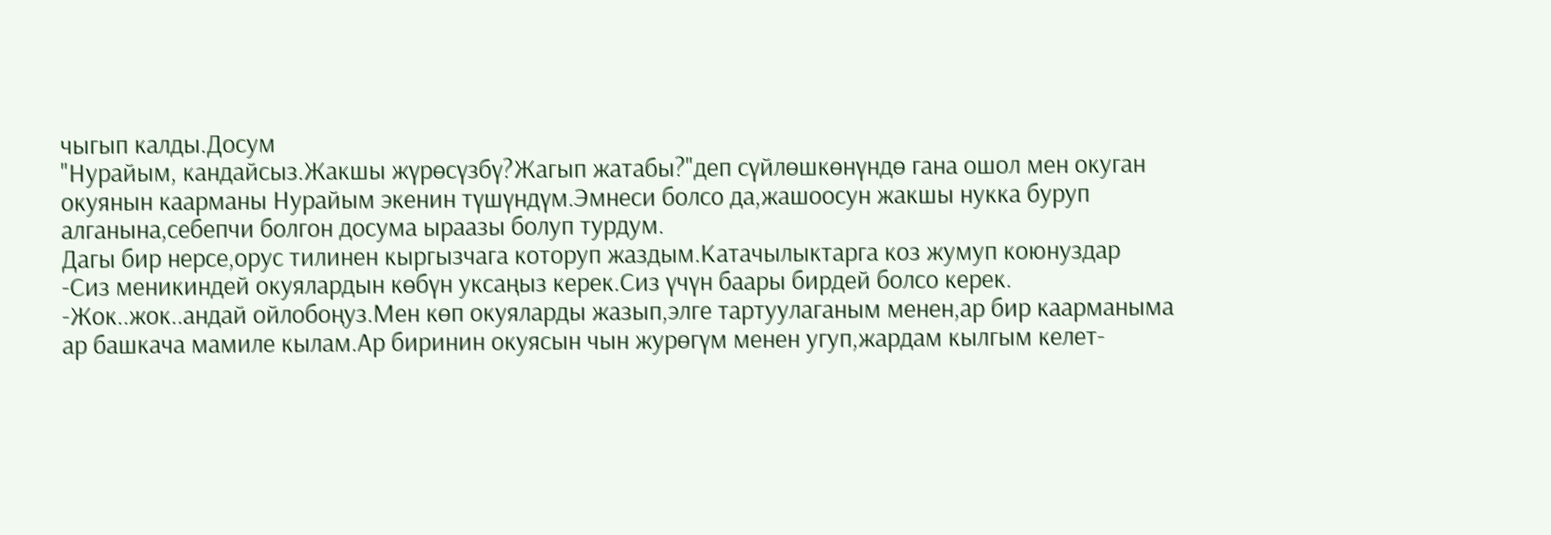чыгып калды.Досум
"Нурайым, кандайсыз.Жакшы жүрөсүзбү?Жагып жатабы?"деп сүйлөшкөнүндө гана ошол мен окуган окуянын каарманы Нурайым экенин түшүндүм.Эмнеси болсо да,жашоосун жакшы нукка буруп алганына,себепчи болгон досума ыраазы болуп турдум.
Дагы бир нерсе,орус тилинен кыргызчага которуп жаздым.Катачылыктарга коз жумуп коюнуздар
-Сиз меникиндей окуялардын көбүн уксаңыз керек.Сиз үчүн баары бирдей болсо керек.
-Жок..жок..андай ойлобоңуз.Мен көп окуяларды жазып,элге тартуулаганым менен,ар бир каарманыма ар башкача мамиле кылам.Ар биринин окуясын чын журөгүм менен угуп,жардам кылгым келет-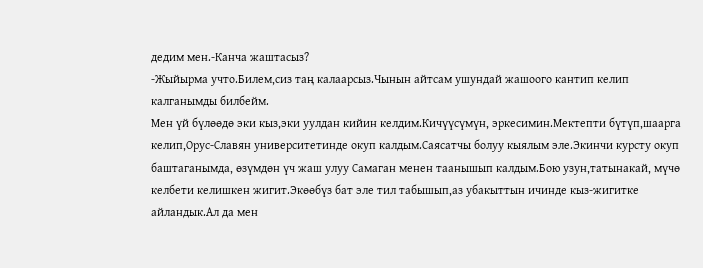дедим мен.-Канча жаштасыз?
-Жыйырма учто.Билем,сиз таң калаарсыз.Чынын айтсам ушундай жашоого кантип келип калганымды билбейм.
Мен үй бүлөөдө эки кыз,эки уулдан кийин келдим.Кичүүсүмүн, эркесимин.Мектепти бүтүп,шаарга келип,Орус-Славян университетинде окуп калдым.Саясатчы болуу кыялым эле.Экинчи курсту окуп баштаганымда, өзүмдөн үч жаш улуу Самаган менен таанышып калдым.Бою узун,татынакай, мүчө келбети келишкен жигит.Экөөбүз бат эле тил табышып,аз убакыттын ичинде кыз-жигитке айландык.Ал да мен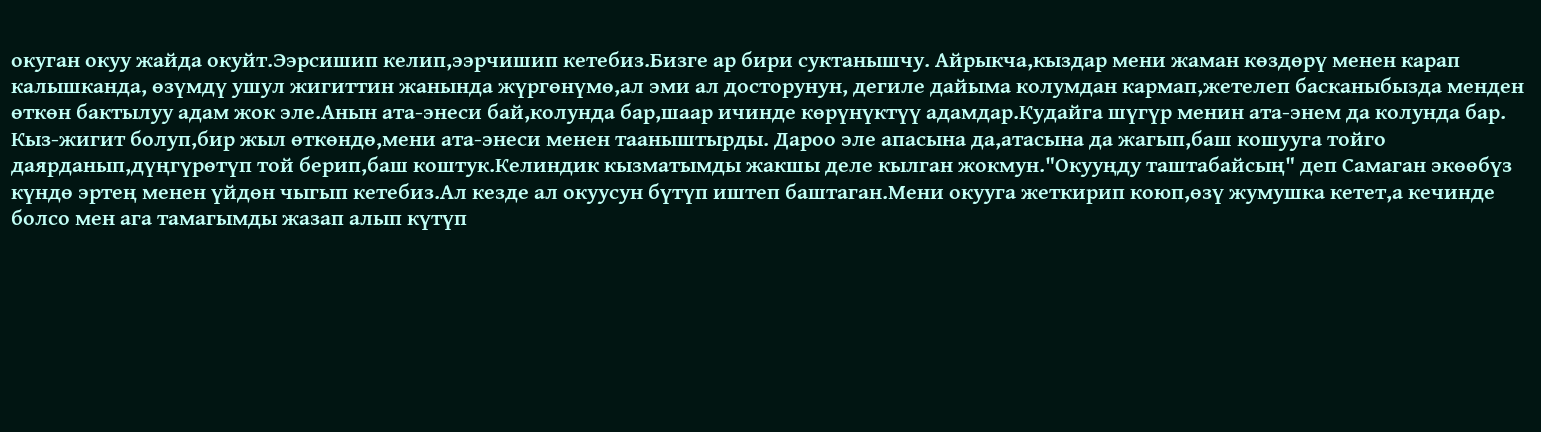окуган окуу жайда окуйт.Ээрсишип келип,ээрчишип кетебиз.Бизге ар бири суктанышчу. Айрыкча,кыздар мени жаман көздөрү менен карап калышканда, өзүмдү ушул жигиттин жанында жүргөнүмө,ал эми ал досторунун, дегиле дайыма колумдан кармап,жетелеп басканыбызда менден өткөн бактылуу адам жок эле.Анын ата-энеси бай,колунда бар,шаар ичинде көрүнүктүү адамдар.Кудайга шүгүр менин ата-энем да колунда бар.
Кыз-жигит болуп,бир жыл өткөндө,мени ата-энеси менен тааныштырды. Дароо эле апасына да,атасына да жагып,баш кошууга тойго даярданып,дүңгүрөтүп той берип,баш коштук.Келиндик кызматымды жакшы деле кылган жокмун."Окууңду таштабайсың" деп Самаган экөөбүз күндө эртең менен үйдөн чыгып кетебиз.Ал кезде ал окуусун бүтүп иштеп баштаган.Мени окууга жеткирип коюп,өзү жумушка кетет,а кечинде болсо мен ага тамагымды жазап алып күтүп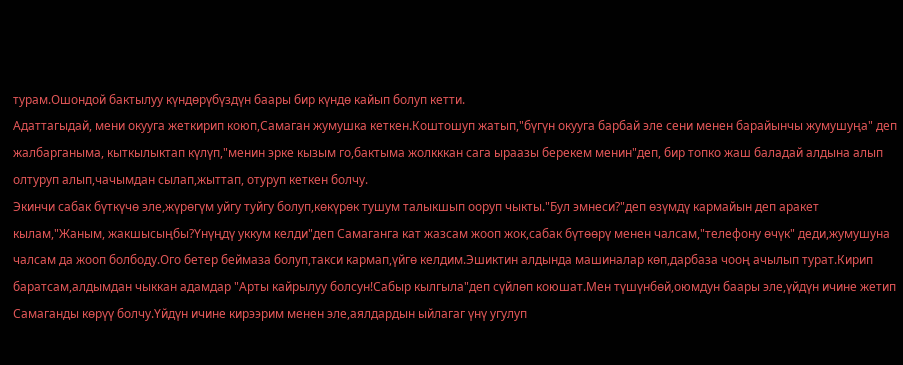турам.Ошондой бактылуу күндөрүбүздүн баары бир күндө кайып болуп кетти.
Адаттагыдай, мени окууга жеткирип коюп,Самаган жумушка кеткен.Коштошуп жатып,"бүгүн окууга барбай эле сени менен барайынчы жумушуңа" деп жалбарганыма, кыткылыктап күлүп,"менин эрке кызым го,бактыма жолкккан сага ыраазы берекем менин"деп, бир топко жаш баладай алдына алып олтуруп алып,чачымдан сылап,жыттап, отуруп кеткен болчу.
Экинчи сабак бүткүчө эле,жүрөгүм уйгу туйгу болуп,көкүрөк тушум талыкшып ооруп чыкты."Бул эмнеси?"деп өзүмдү кармайын деп аракет кылам,"Жаным, жакшысыңбы?Үнүңдү уккум келди"деп Самаганга кат жазсам жооп жок,сабак бүтөөрү менен чалсам,"телефону өчүк" деди,жумушуна чалсам да жооп болбоду.Ого бетер беймаза болуп,такси кармап,үйгө келдим.Эшиктин алдында машиналар көп,дарбаза чооң ачылып турат.Кирип баратсам,алдымдан чыккан адамдар "Арты кайрылуу болсун!Сабыр кылгыла"деп сүйлөп коюшат.Мен түшүнбөй,оюмдун баары эле,үйдүн ичине жетип Самаганды көрүү болчу.Үйдүн ичине кирээрим менен эле,аялдардын ыйлагаг үнү угулуп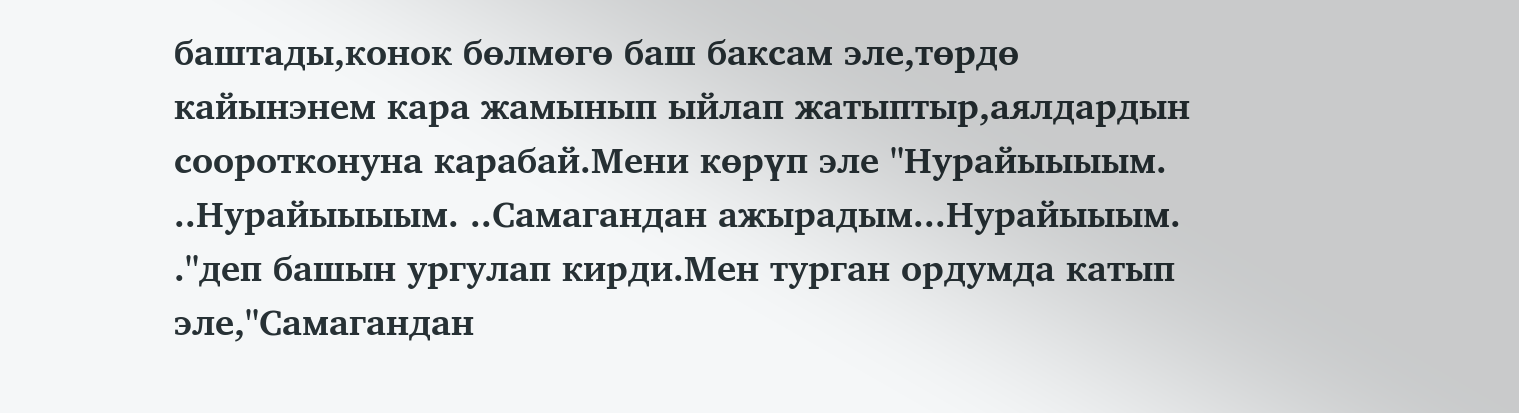баштады,конок бөлмөгө баш баксам эле,төрдө кайынэнем кара жамынып ыйлап жатыптыр,аялдардын сооротконуна карабай.Мени көрүп эле "Нурайыыыым. ..Нурайыыыым. ..Самагандан ажырадым...Нурайыыым. ."деп башын ургулап кирди.Мен турган ордумда катып эле,"Самагандан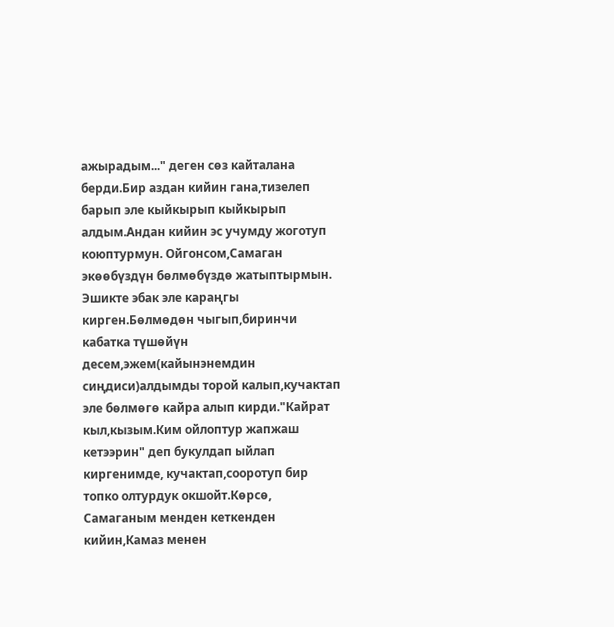ажырадым..." деген сөз кайталана берди.Бир аздан кийин гана,тизелеп барып эле кыйкырып кыйкырып алдым.Андан кийин эс учумду жоготуп коюптурмун. Ойгонсом,Самаган экөөбүздүн бөлмөбүздө жатыптырмын. Эшикте эбак эле караңгы кирген.Бөлмөдөн чыгып,биринчи кабатка түшөйүн десем,эжем(кайынэнемдин сиңдиси)алдымды торой калып,кучактап эле бөлмөгө кайра алып кирди."Кайрат кыл,кызым.Ким ойлоптур жапжаш кетээрин" деп букулдап ыйлап киргенимде, кучактап,сооротуп бир топко олтурдук окшойт.Көрсө, Самаганым менден кеткенден кийин,Камаз менен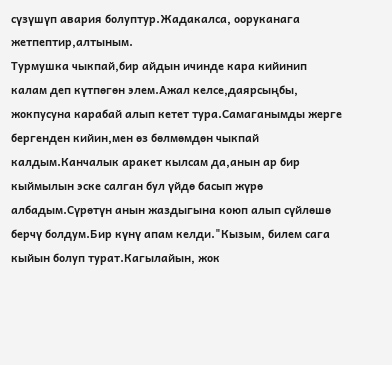сүзүшүп авария болуптур.Жадакалса, ооруканага жетпептир,алтыным.
Турмушка чыкпай,бир айдын ичинде кара кийинип калам деп күтпөгөн элем.Ажал келсе,даярсыңбы, жокпусуна карабай алып кетет тура.Самаганымды жерге бергенден кийин,мен өз бөлмөмдөн чыкпай калдым.Канчалык аракет кылсам да,анын ар бир кыймылын эске салган бул үйдө басып жүрө албадым.Сүрөтүн анын жаздыгына коюп алып сүйлөшө берчү болдум.Бир күнү апам келди."Кызым, билем сага кыйын болуп турат.Кагылайын, жок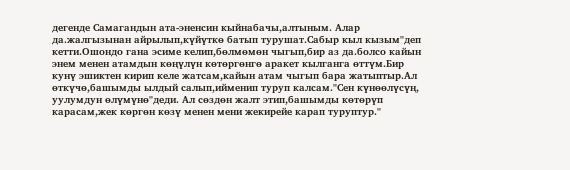дегенде Самагандын ата-эненсин кыйнабачы,алтыным. Алар да.жалгызынан айрылып,күйүткө батып турушат.Сабыр кыл кызым"деп кетти.Ошондо гана эсиме келип,бөлмөмөн чыгып,бир аз да.болсо кайын энем менен атамдын көңүлүн көтөргөнгө аракет кылганга өттүм.Бир кунү эшиктен кирип келе жатсам,кайын атам чыгып бара жатыптыр.Ал өткүчө,башымды ылдый салып,ийменип туруп калсам."Сен күнөөлүсүң, уулумдун өлүмүнө"деди. Ал сөздөн жалт этип,башымды көтөрүп карасам,жек көргөн көзү менен мени жекирейе карап туруптур."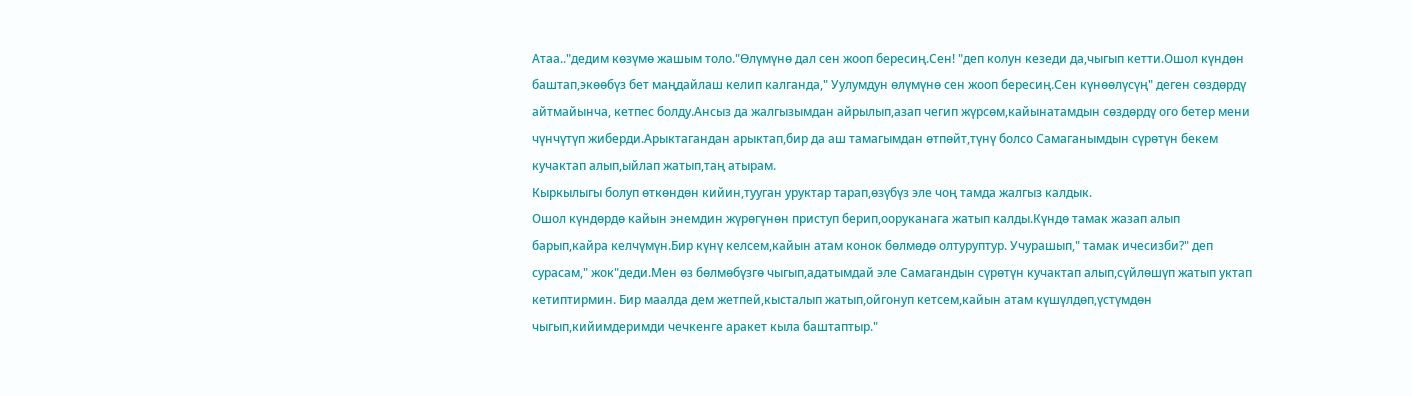Атаа.."дедим көзүмө жашым толо."Өлүмүнө дал сен жооп бересиң.Сен! "деп колун кезеди да,чыгып кетти.Ошол күндөн баштап,экөөбүз бет маңдайлаш келип калганда," Уулумдун өлүмүнө сен жооп бересиң.Сен күнөөлүсүң" деген сөздөрдү айтмайынча, кетпес болду.Ансыз да жалгызымдан айрылып,азап чегип жүрсөм,кайынатамдын сөздөрдү ого бетер мени чүнчүтүп жиберди.Арыктагандан арыктап,бир да аш тамагымдан өтпөйт,түнү болсо Самаганымдын сүрөтүн бекем кучактап алып,ыйлап жатып,таң атырам.
Кыркылыгы болуп өткөндөн кийин,тууган уруктар тарап,өзүбүз эле чоң тамда жалгыз калдык.
Ошол күндөрдө кайын энемдин жүрөгүнөн приступ берип,ооруканага жатып калды.Күндө тамак жазап алып барып,кайра келчүмүн.Бир күнү келсем,кайын атам конок бөлмөдө олтуруптур. Учурашып," тамак ичесизби?" деп сурасам," жок"деди.Мен өз бөлмөбүзгө чыгып,адатымдай эле Самагандын сүрөтүн кучактап алып,сүйлөшүп жатып уктап кетиптирмин. Бир маалда дем жетпей,кысталып жатып,ойгонуп кетсем,кайын атам күшүлдөп,үстүмдөн чыгып,кийимдеримди чечкенге аракет кыла баштаптыр."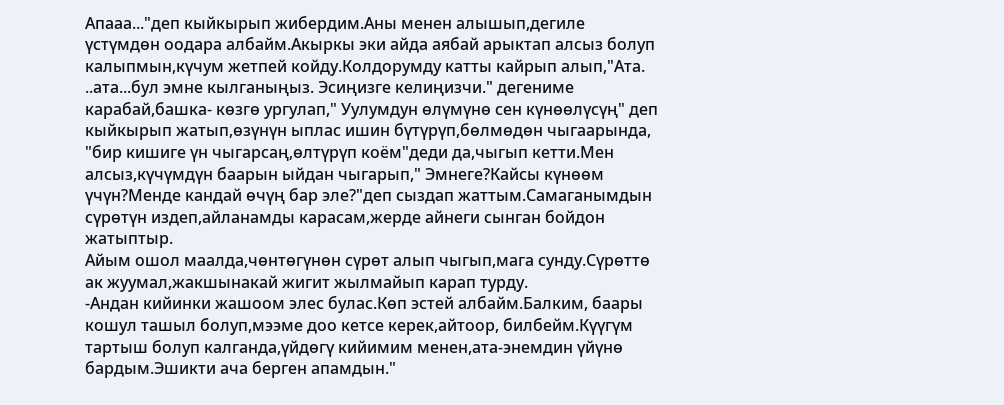Апааа..."деп кыйкырып жибердим.Аны менен алышып,дегиле үстүмдөн оодара албайм.Акыркы эки айда аябай арыктап алсыз болуп калыпмын,күчум жетпей койду.Колдорумду катты кайрып алып,"Ата. ..ата...бул эмне кылганыңыз. Эсиңизге келиңизчи." дегениме карабай,башка- көзгө ургулап," Уулумдун өлүмүнө сен күнөөлүсүң" деп кыйкырып жатып,өзүнүн ыплас ишин бүтүрүп,бөлмөдөн чыгаарында, "бир кишиге үн чыгарсаң,өлтүрүп коём"деди да,чыгып кетти.Мен алсыз,күчүмдүн баарын ыйдан чыгарып," Эмнеге?Кайсы күнөөм үчүн?Менде кандай өчүң бар эле?"деп сыздап жаттым.Самаганымдын сүрөтүн издеп,айланамды карасам,жерде айнеги сынган бойдон жатыптыр.
Айым ошол маалда,чөнтөгүнөн сүрөт алып чыгып,мага сунду.Сүрөттө ак жуумал,жакшынакай жигит жылмайып карап турду.
-Андан кийинки жашоом элес булас.Көп эстей албайм.Балким, баары кошул ташыл болуп,мээме доо кетсе керек,айтоор, билбейм.Күүгүм тартыш болуп калганда,үйдөгү кийимим менен,ата-энемдин үйүнө бардым.Эшикти ача берген апамдын."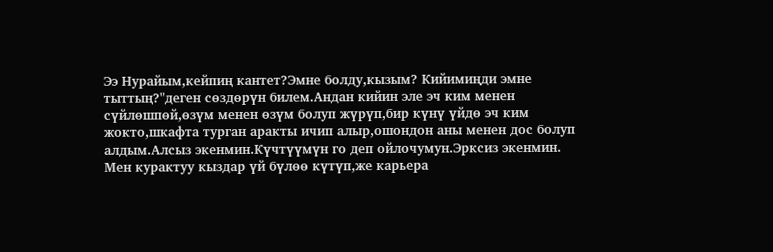Ээ Нурайым,кейпиң кантет?Эмне болду,кызым? Кийимиңди эмне тыттың?"деген сөздөрүн билем.Андан кийин эле эч ким менен сүйлөшпөй,өзүм менен өзүм болуп жүрүп,бир күнү үйдө эч ким жокто,шкафта турган аракты ичип алыр,ошондон аны менен дос болуп алдым.Алсыз экенмин.Күчтүүмүн го деп ойлочумун.Эрксиз экенмин.
Мен курактуу кыздар үй бүлөө күтүп,же карьера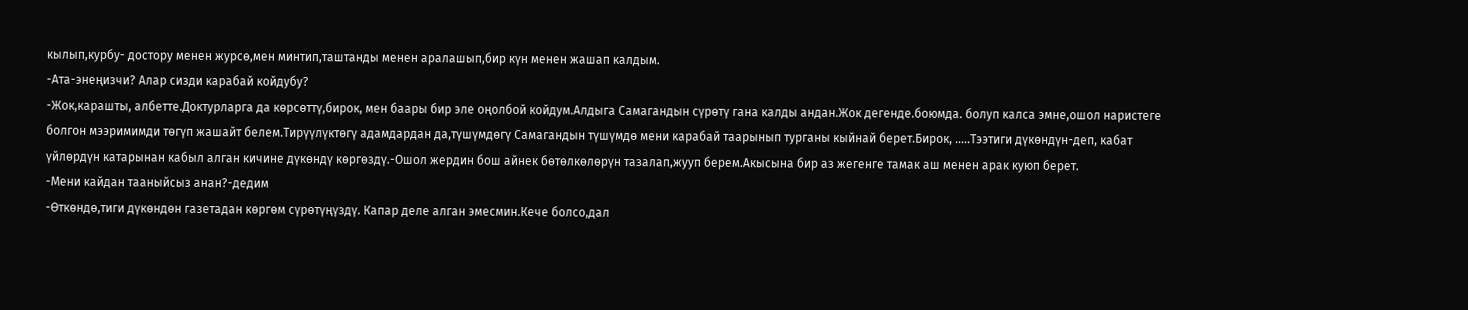кылып,курбу- достору менен журсө,мен минтип,таштанды менен аралашып,бир күн менен жашап калдым.
-Ата-энеңизчи? Алар сизди карабай койдубу?
-Жок,карашты, албетте.Доктурларга да көрсөттү,бирок, мен баары бир эле оңолбой койдум.Алдыга Самагандын сүрөтү гана калды андан.Жок дегенде.боюмда. болуп калса эмне,ошол наристеге болгон мээримимди төгүп жашайт белем.Тирүүлүктөгү адамдардан да,түшүмдөгү Самагандын түшүмдө мени карабай таарынып турганы кыйнай берет.Бирок, .....Тээтиги дүкөндүн-деп, кабат үйлөрдүн катарынан кабыл алган кичине дүкөндү көргөздү.-Ошол жердин бош айнек бөтөлкөлөрүн тазалап,жууп берем.Акысына бир аз жегенге тамак аш менен арак куюп берет.
-Мени кайдан тааныйсыз анан?-дедим
-Өткөндө,тиги дүкөндөн газетадан көргөм сүрөтүңүздү. Капар деле алган эмесмин.Кече болсо,дал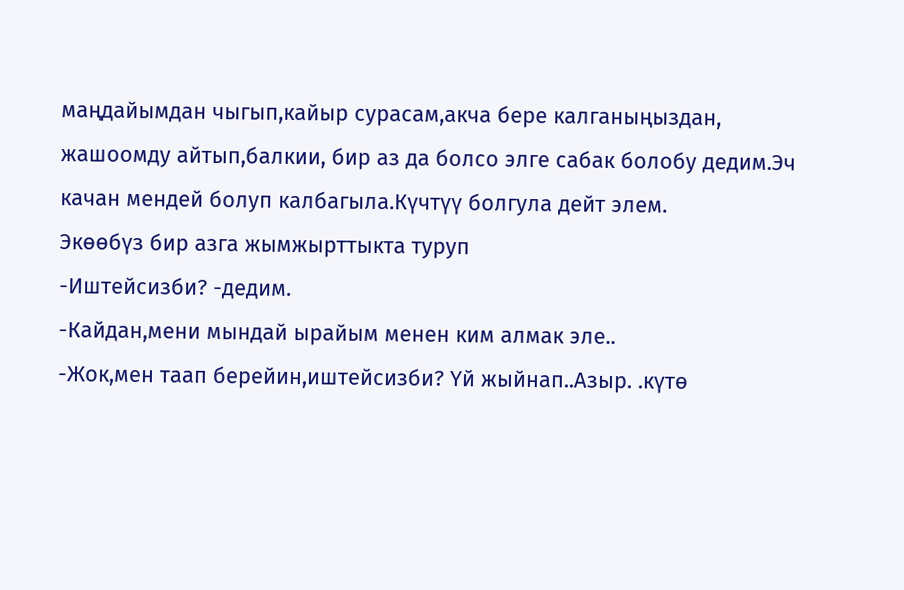маңдайымдан чыгып,кайыр сурасам,акча бере калганыңыздан, жашоомду айтып,балкии, бир аз да болсо элге сабак болобу дедим.Эч качан мендей болуп калбагыла.Күчтүү болгула дейт элем.
Экөөбүз бир азга жымжырттыкта туруп
-Иштейсизби? -дедим.
-Кайдан,мени мындай ырайым менен ким алмак эле..
-Жок,мен таап берейин,иштейсизби? Үй жыйнап..Азыр. .күтө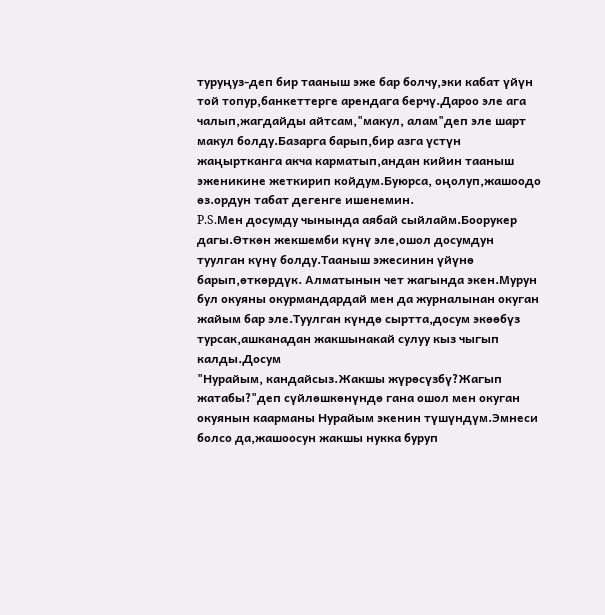туруңуз-деп бир тааныш эже бар болчу,эки кабат үйүн той топур,банкеттерге арендага берчү.Дароо эле ага чалып,жагдайды айтсам,"макул, алам"деп эле шарт макул болду.Базарга барып,бир азга үстүн жаңыртканга акча карматып,андан кийин тааныш эженикине жеткирип койдум.Буюрса, оңолуп,жашоодо өз.ордун табат дегенге ишенемин.
P.S.Мен досумду чынында аябай сыйлайм.Боорукер дагы.Өткөн жекшемби күнү эле,ошол досумдун туулган күнү болду.Тааныш эжесинин үйүнө барып,өткөрдүк. Алматынын чет жагында экен.Мурун бул окуяны окурмандардай мен да журналынан окуган жайым бар эле.Туулган күндө сыртта,досум экөөбүз турсак,ашканадан жакшынакай сулуу кыз чыгып калды.Досум
"Нурайым, кандайсыз.Жакшы жүрөсүзбү?Жагып жатабы?"деп сүйлөшкөнүндө гана ошол мен окуган окуянын каарманы Нурайым экенин түшүндүм.Эмнеси болсо да,жашоосун жакшы нукка буруп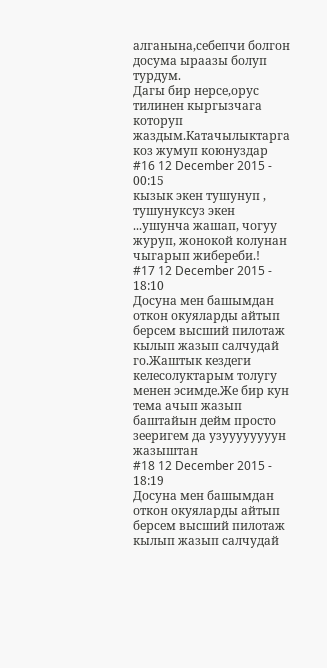алганына,себепчи болгон досума ыраазы болуп турдум.
Дагы бир нерсе,орус тилинен кыргызчага которуп жаздым.Катачылыктарга коз жумуп коюнуздар
#16 12 December 2015 - 00:15
кызык экен тушунуп , тушунуксуз экен ...ушунча жашап, чогуу журуп, жонокой колунан чыгарып жибереби.!
#17 12 December 2015 - 18:10
Досуна мен башымдан откон окуяларды айтып берсем высший пилотаж кылып жазып салчудай го.Жаштык кездеги келесолуктарым толугу менен эсимде.Же бир кун тема ачып жазып баштайын дейм просто зееригем да узуууууууун жазыштан
#18 12 December 2015 - 18:19
Досуна мен башымдан откон окуяларды айтып берсем высший пилотаж кылып жазып салчудай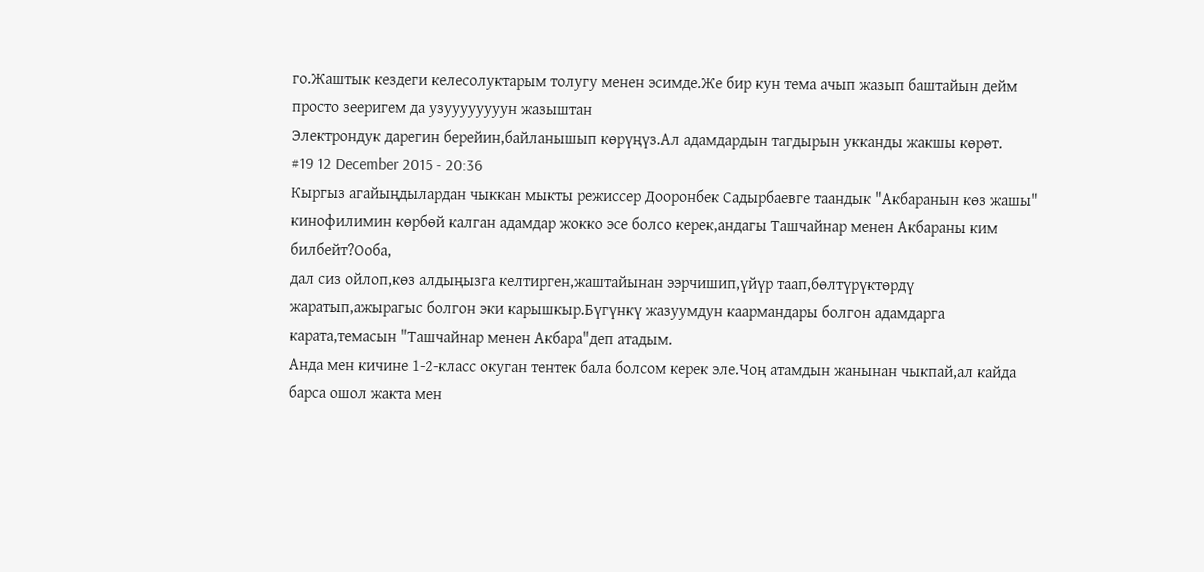го.Жаштык кездеги келесолуктарым толугу менен эсимде.Же бир кун тема ачып жазып баштайын дейм просто зееригем да узуууууууун жазыштан
Электрондук дарегин берейин,байланышып көрүңүз.Ал адамдардын тагдырын укканды жакшы көрөт.
#19 12 December 2015 - 20:36
Кыргыз агайыңдылардан чыккан мыкты режиссер Дооронбек Садырбаевге таандык "Акбаранын көз жашы" кинофилимин көрбөй калган адамдар жокко эсе болсо керек,андагы Ташчайнар менен Акбараны ким билбейт?Ооба,
дал сиз ойлоп,көз алдыңызга келтирген,жаштайынан ээрчишип,үйүр таап,бөлтүрүктөрдү жаратып,ажырагыс болгон эки карышкыр.Бүгүнкү жазуумдун каармандары болгон адамдарга карата,темасын "Ташчайнар менен Акбара"деп атадым.
Анда мен кичине 1-2-класс окуган тентек бала болсом керек эле.Чоң атамдын жанынан чыкпай,ал кайда барса ошол жакта мен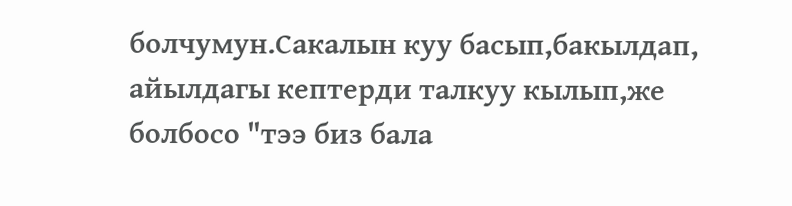болчумун.Сакалын куу басып,бакылдап, айылдагы кептерди талкуу кылып,же болбосо "тээ биз бала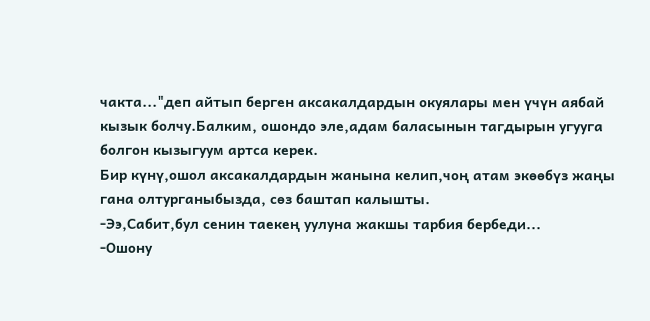чакта..."деп айтып берген аксакалдардын окуялары мен үчүн аябай кызык болчу.Балким, ошондо эле,адам баласынын тагдырын угууга болгон кызыгуум артса керек.
Бир күнү,ошол аксакалдардын жанына келип,чоң атам экөөбүз жаңы гана олтурганыбызда, сөз баштап калышты.
-Ээ,Сабит,бул сенин таекең уулуна жакшы тарбия бербеди...
-Ошону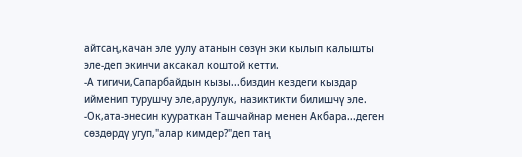айтсаң,качан эле уулу атанын сөзүн эки кылып калышты эле-деп экинчи аксакал коштой кетти.
-А тигичи,Сапарбайдын кызы...биздин кездеги кыздар ийменип турушчу эле,аруулук, назиктикти билишчү эле.
-Ок,ата-энесин куураткан Ташчайнар менен Акбара...деген сөздөрдү угуп,"алар кимдер?"деп таң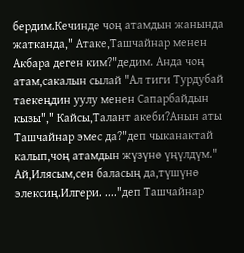бердим.Кечинде чоң атамдын жанында жатканда," Атаке,Ташчайнар менен Акбара деген ким?"дедим. Анда чоң атам,сакалын сылай "Ал тиги Турдубай таекеңдин уулу менен Сапарбайдын кызы"," Кайсы,Талант акеби?Анын аты Ташчайнар эмес да?"деп чыканактай калып,чоң атамдын жүзүнө үңүлдүм." Ай,Илясым,сен баласың да,түшүнө элексиң.Илгери. ...."деп Ташчайнар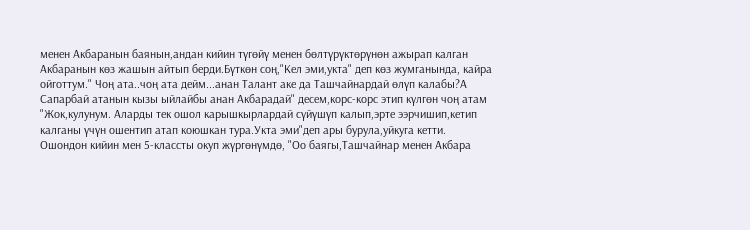менен Акбаранын баянын,андан кийин түгөйү менен бөлтүрүктөрүнөн ажырап калган Акбаранын көз жашын айтып берди.Бүткөн соң,"Кел эми,укта" деп көз жумганында, кайра ойготтум." Чоң ата..чоң ата дейм...анан Талант аке да Ташчайнардай өлүп калабы?А Сапарбай атанын кызы ыйлайбы анан Акбарадай" десем,корс-корс этип күлгөн чоң атам "Жок,кулунум. Аларды тек ошол карышкырлардай сүйүшүп калып,эрте ээрчишип,кетип калганы үчүн ошентип атап коюшкан тура.Укта эми"деп ары бурула,уйкуга кетти.
Ошондон кийин мен 5-классты окуп жүргөнүмдө, "Оо баягы,Ташчайнар менен Акбара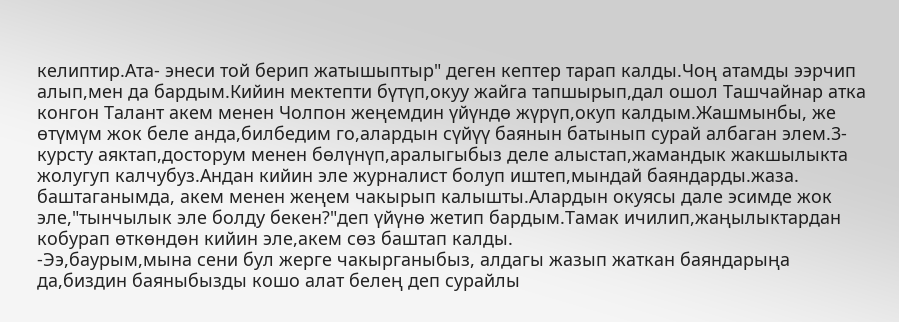келиптир.Ата- энеси той берип жатышыптыр" деген кептер тарап калды.Чоң атамды ээрчип алып,мен да бардым.Кийин мектепти бүтүп,окуу жайга тапшырып,дал ошол Ташчайнар атка конгон Талант акем менен Чолпон жеңемдин үйүндө жүрүп,окуп калдым.Жашмынбы, же өтүмүм жок беле анда,билбедим го,алардын сүйүү баянын батынып сурай албаган элем.3-курсту аяктап,досторум менен бөлүнүп,аралыгыбыз деле алыстап,жамандык жакшылыкта жолугуп калчубуз.Андан кийин эле журналист болуп иштеп,мындай баяндарды.жаза. баштаганымда, акем менен жеңем чакырып калышты.Алардын окуясы дале эсимде жок эле,"тынчылык эле болду бекен?"деп үйүнө жетип бардым.Тамак ичилип,жаңылыктардан кобурап өткөндөн кийин эле,акем сөз баштап калды.
-Ээ,баурым,мына сени бул жерге чакырганыбыз, алдагы жазып жаткан баяндарыңа да,биздин баяныбызды кошо алат белең деп сурайлы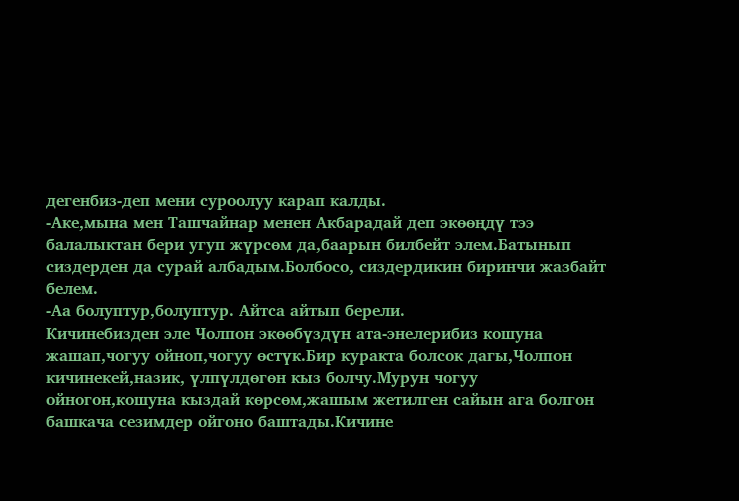дегенбиз-деп мени суроолуу карап калды.
-Аке,мына мен Ташчайнар менен Акбарадай деп экөөңдү тээ балалыктан бери угуп жүрсөм да,баарын билбейт элем.Батынып сиздерден да сурай албадым.Болбосо, сиздердикин биринчи жазбайт белем.
-Аа болуптур,болуптур. Айтса айтып берели.
Кичинебизден эле Чолпон экөөбүздүн ата-энелерибиз кошуна жашап,чогуу ойноп,чогуу өстүк.Бир куракта болсок дагы,Чолпон кичинекей,назик, үлпүлдөгөн кыз болчу.Мурун чогуу ойногон,кошуна кыздай көрсөм,жашым жетилген сайын ага болгон башкача сезимдер ойгоно баштады.Кичине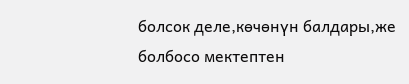болсок деле,көчөнүн балдары,же болбосо мектептен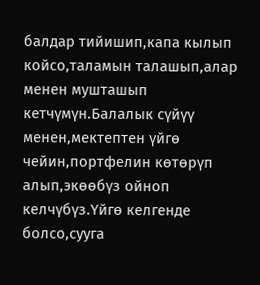балдар тийишип,капа кылып койсо,таламын талашып,алар менен мушташып кетчүмүн.Балалык сүйүү менен,мектептен үйгө чейин,портфелин көтөрүп алып,экөөбүз ойноп келчүбүз.Үйгө келгенде болсо,сууга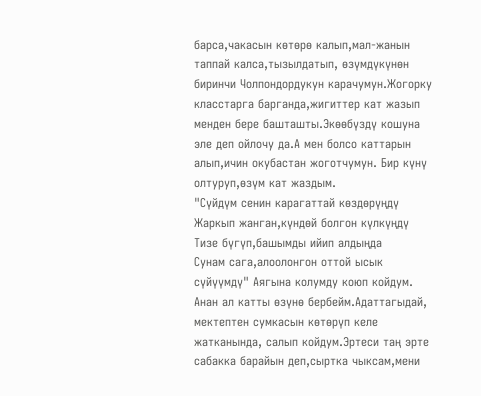барса,чакасын көтөрө калып,мал-жанын таппай калса,тызылдатып, өзүмдүкүнөн биринчи Чолпондордукун карачумун.Жогорку класстарга барганда,жигиттер кат жазып менден бере башташты.Экөөбүздү кошуна эле деп ойлочу да.А мен болсо каттарын алып,ичин окубастан жоготчумун. Бир күнү олтуруп,өзүм кат жаздым.
"Сүйдүм сенин карагаттай көздөрүңдү
Жаркып жанган,күндөй болгон күлкүңдү
Тизе бүгүп,башымды ийип алдыңда
Сунам сага,алоолонгон оттой ысык сүйүүмдү" Аягына колумду коюп койдум.
Анан ал катты өзүнө бербейм.Адаттагыдай, мектептен сумкасын көтөрүп келе жатканында, салып койдум.Эртеси таң эрте сабакка барайын деп,сыртка чыксам,мени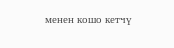менен кошо кетчү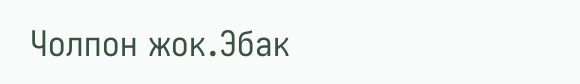Чолпон жок.Эбак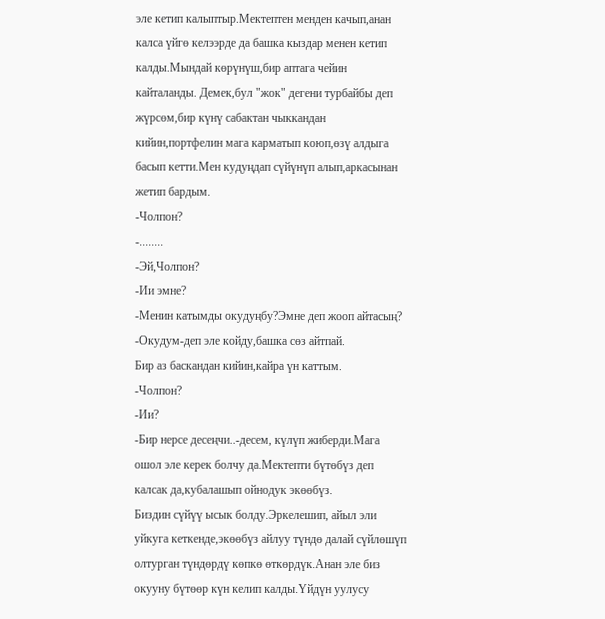эле кетип калыптыр.Мектептен менден качып,анан калса үйгө келээрде да башка кыздар менен кетип калды.Мындай көрүнүш,бир аптага чейин кайталанды. Демек,бул "жок" дегени турбайбы деп жүрсөм,бир күнү сабактан чыккандан кийин,портфелин мага карматып коюп,өзү алдыга басып кетти.Мен кудуңдап сүйүнүп алып,аркасынан жетип бардым.
-Чолпон?
-........
-Эй,Чолпон?
-Ии эмне?
-Менин катымды окудуңбу?Эмне деп жооп айтасың?
-Окудум-деп эле койду,башка сөз айтпай.
Бир аз баскандан кийин,кайра үн каттым.
-Чолпон?
-Ии?
-Бир нерсе десеңчи..-десем, күлүп жиберди.Мага ошол эле керек болчу да.Мектепти бүтөбүз деп калсак да,кубалашып ойнодук экөөбүз.
Биздин сүйүү ысык болду.Эркелешип, айыл эли уйкуга кеткенде,экөөбүз айлуу түндө далай сүйлөшүп олтурган түндөрдү көпкө өткөрдүк.Анан эле биз окууну бүтөөр күн келип калды.Үйдүн уулусу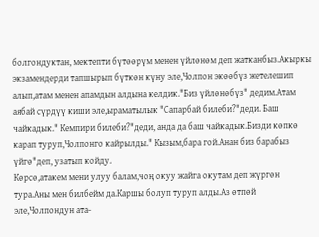болгондуктан, мектепти бүтөөрүм менен үйлөнөм деп жатканбыз.Акыркы экзамендерди тапшырып бүткөн күну эле,Чолпон экөөбүз жетелешип алып,атам менен апамдын алдына келдик."Биз үйлөнөбүз" дедим.Атам аябай сүрдүү киши эле,ыраматылык "Сапарбай билеби?"деди. Баш чайкадык." Кемпири билеби?"деди, анда да баш чайкадык.Бизди көпкө карап туруп,Чолпонго кайрылды." Кызым,бара гой.Анан биз барабыз үйгө"деп, узатып койду.
Көрсө,атакем мени улуу балам,чоң окуу жайга окутам деп жүргөн тура.Аны мен билбейм да.Каршы болуп туруп алды.Аз өтпөй эле,Чолпондун ата-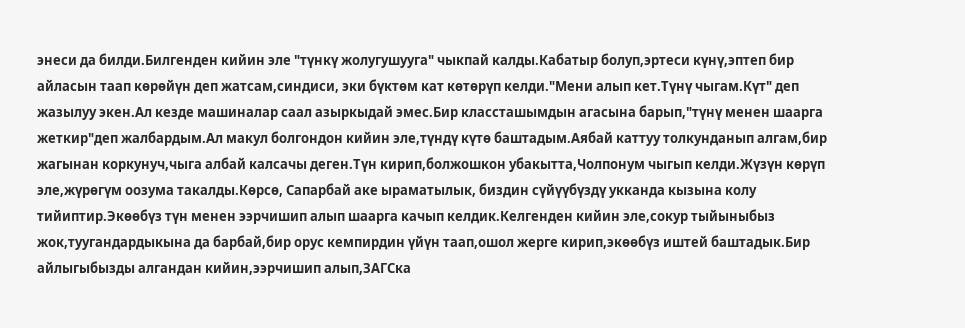энеси да билди.Билгенден кийин эле "түнкү жолугушууга" чыкпай калды.Кабатыр болуп,эртеси күнү,эптеп бир айласын таап көрөйүн деп жатсам,синдиси, эки бүктөм кат көтөрүп келди."Мени алып кет.Түнү чыгам.Күт" деп жазылуу экен.Ал кезде машиналар саал азыркыдай эмес.Бир классташымдын агасына барып,"түнү менен шаарга жеткир"деп жалбардым.Ал макул болгондон кийин эле,түндү күтө баштадым.Аябай каттуу толкунданып алгам,бир жагынан коркунуч,чыга албай калсачы деген.Түн кирип,болжошкон убакытта,Чолпонум чыгып келди.Жүзүн көрүп эле,жүрөгүм оозума такалды.Көрсө, Сапарбай аке ыраматылык, биздин сүйүүбүздү укканда кызына колу тийиптир.Экөөбүз түн менен ээрчишип алып шаарга качып келдик.Келгенден кийин эле,сокур тыйыныбыз жок,туугандардыкына да барбай,бир орус кемпирдин үйүн таап,ошол жерге кирип,экөөбүз иштей баштадык.Бир айлыгыбызды алгандан кийин,ээрчишип алып,ЗАГСка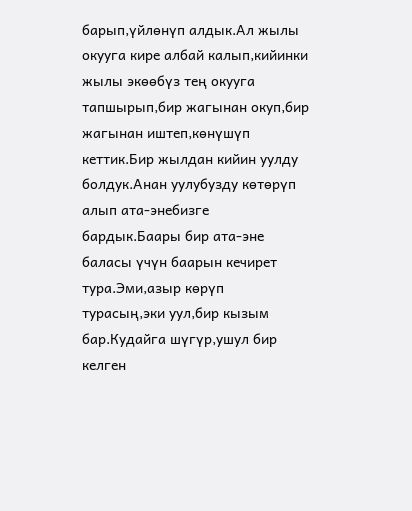барып,үйлөнүп алдык.Ал жылы окууга кире албай калып,кийинки жылы экөөбүз тең окууга тапшырып,бир жагынан окуп,бир жагынан иштеп,көнүшүп кеттик.Бир жылдан кийин уулду болдук.Анан уулубузду көтөрүп алып ата-энебизге бардык.Баары бир ата-эне баласы үчүн баарын кечирет тура.Эми,азыр көрүп турасың,эки уул,бир кызым бар.Кудайга шүгүр,ушул бир келген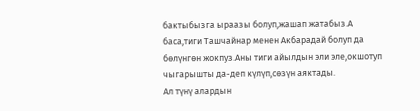бактыбызга ыраазы болуп,жашап жатабыз.А баса,тиги Ташчайнар менен Акбарадай болуп да бөлүнгөн жокпуз.Аны тиги айылдын эли эле,окшотуп чыгарышты да-деп күлүп,сөзүн аяктады.
Ал түнү алардын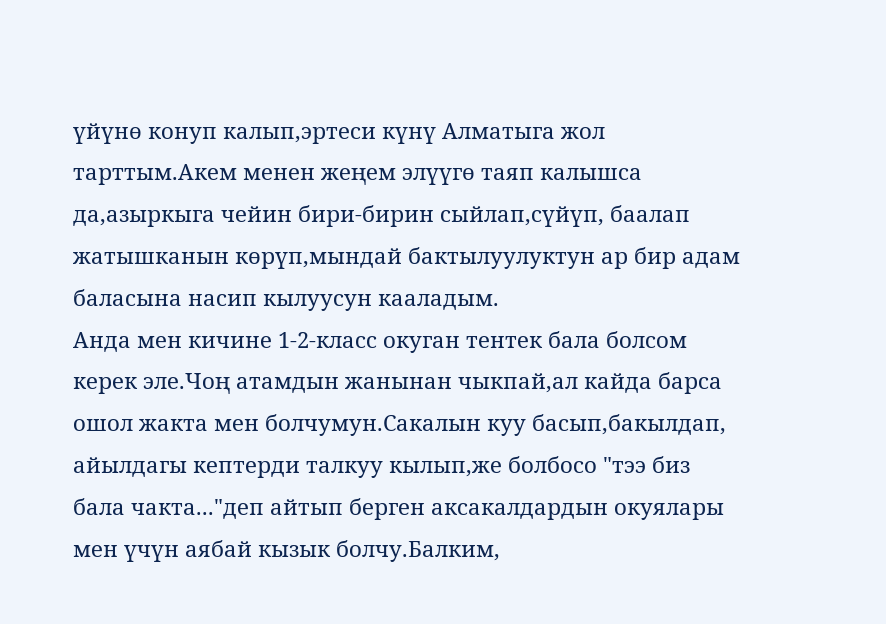үйүнө конуп калып,эртеси күнү Алматыга жол тарттым.Акем менен жеңем элүүгө таяп калышса да,азыркыга чейин бири-бирин сыйлап,сүйүп, баалап жатышканын көрүп,мындай бактылуулуктун ар бир адам баласына насип кылуусун кааладым.
Анда мен кичине 1-2-класс окуган тентек бала болсом керек эле.Чоң атамдын жанынан чыкпай,ал кайда барса ошол жакта мен болчумун.Сакалын куу басып,бакылдап, айылдагы кептерди талкуу кылып,же болбосо "тээ биз бала чакта..."деп айтып берген аксакалдардын окуялары мен үчүн аябай кызык болчу.Балким,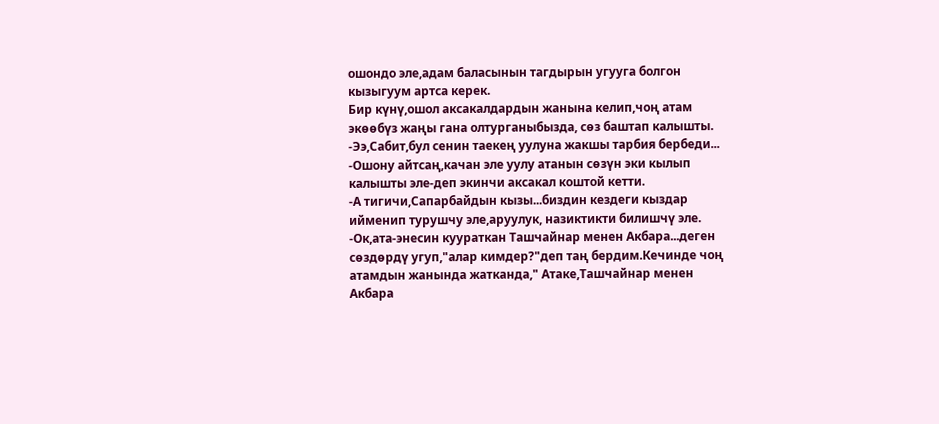ошондо эле,адам баласынын тагдырын угууга болгон кызыгуум артса керек.
Бир күнү,ошол аксакалдардын жанына келип,чоң атам экөөбүз жаңы гана олтурганыбызда, сөз баштап калышты.
-Ээ,Сабит,бул сенин таекең уулуна жакшы тарбия бербеди...
-Ошону айтсаң,качан эле уулу атанын сөзүн эки кылып калышты эле-деп экинчи аксакал коштой кетти.
-А тигичи,Сапарбайдын кызы...биздин кездеги кыздар ийменип турушчу эле,аруулук, назиктикти билишчү эле.
-Ок,ата-энесин куураткан Ташчайнар менен Акбара...деген сөздөрдү угуп,"алар кимдер?"деп таң бердим.Кечинде чоң атамдын жанында жатканда," Атаке,Ташчайнар менен Акбара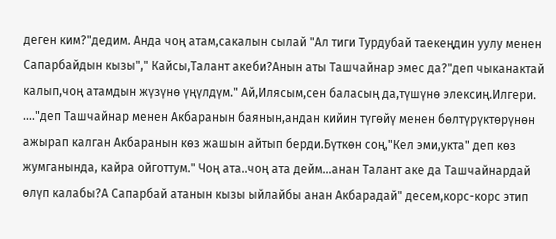деген ким?"дедим. Анда чоң атам,сакалын сылай "Ал тиги Турдубай таекеңдин уулу менен Сапарбайдын кызы"," Кайсы,Талант акеби?Анын аты Ташчайнар эмес да?"деп чыканактай калып,чоң атамдын жүзүнө үңүлдүм." Ай,Илясым,сен баласың да,түшүнө элексиң.Илгери. ...."деп Ташчайнар менен Акбаранын баянын,андан кийин түгөйү менен бөлтүрүктөрүнөн ажырап калган Акбаранын көз жашын айтып берди.Бүткөн соң,"Кел эми,укта" деп көз жумганында, кайра ойготтум." Чоң ата..чоң ата дейм...анан Талант аке да Ташчайнардай өлүп калабы?А Сапарбай атанын кызы ыйлайбы анан Акбарадай" десем,корс-корс этип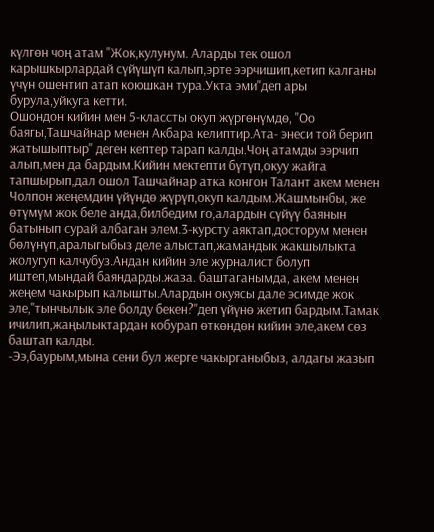күлгөн чоң атам "Жок,кулунум. Аларды тек ошол карышкырлардай сүйүшүп калып,эрте ээрчишип,кетип калганы үчүн ошентип атап коюшкан тура.Укта эми"деп ары бурула,уйкуга кетти.
Ошондон кийин мен 5-классты окуп жүргөнүмдө, "Оо баягы,Ташчайнар менен Акбара келиптир.Ата- энеси той берип жатышыптыр" деген кептер тарап калды.Чоң атамды ээрчип алып,мен да бардым.Кийин мектепти бүтүп,окуу жайга тапшырып,дал ошол Ташчайнар атка конгон Талант акем менен Чолпон жеңемдин үйүндө жүрүп,окуп калдым.Жашмынбы, же өтүмүм жок беле анда,билбедим го,алардын сүйүү баянын батынып сурай албаган элем.3-курсту аяктап,досторум менен бөлүнүп,аралыгыбыз деле алыстап,жамандык жакшылыкта жолугуп калчубуз.Андан кийин эле журналист болуп иштеп,мындай баяндарды.жаза. баштаганымда, акем менен жеңем чакырып калышты.Алардын окуясы дале эсимде жок эле,"тынчылык эле болду бекен?"деп үйүнө жетип бардым.Тамак ичилип,жаңылыктардан кобурап өткөндөн кийин эле,акем сөз баштап калды.
-Ээ,баурым,мына сени бул жерге чакырганыбыз, алдагы жазып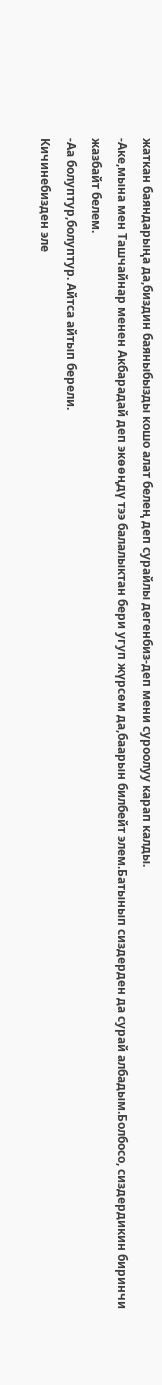жаткан баяндарыңа да,биздин баяныбызды кошо алат белең деп сурайлы дегенбиз-деп мени суроолуу карап калды.
-Аке,мына мен Ташчайнар менен Акбарадай деп экөөңдү тээ балалыктан бери угуп жүрсөм да,баарын билбейт элем.Батынып сиздерден да сурай албадым.Болбосо, сиздердикин биринчи жазбайт белем.
-Аа болуптур,болуптур. Айтса айтып берели.
Кичинебизден эле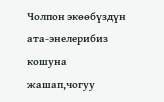Чолпон экөөбүздүн ата-энелерибиз кошуна жашап,чогуу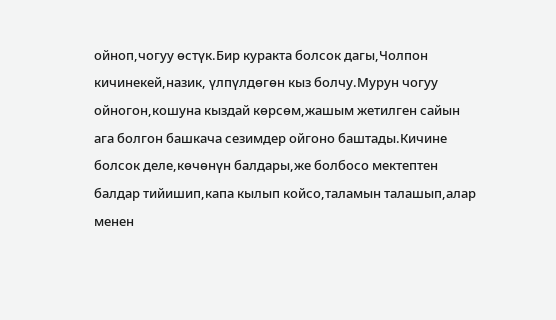ойноп,чогуу өстүк.Бир куракта болсок дагы,Чолпон кичинекей,назик, үлпүлдөгөн кыз болчу.Мурун чогуу ойногон,кошуна кыздай көрсөм,жашым жетилген сайын ага болгон башкача сезимдер ойгоно баштады.Кичине болсок деле,көчөнүн балдары,же болбосо мектептен балдар тийишип,капа кылып койсо,таламын талашып,алар менен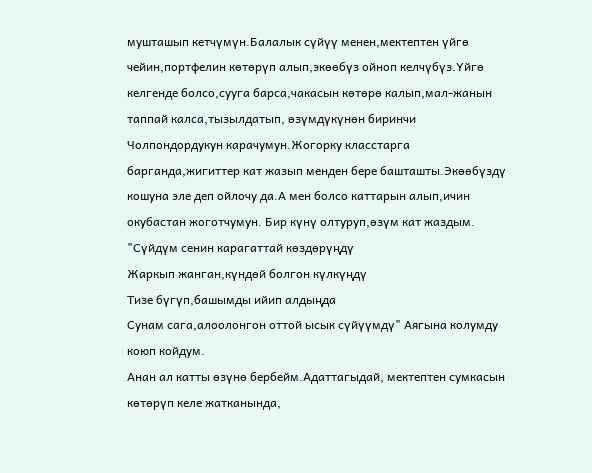мушташып кетчүмүн.Балалык сүйүү менен,мектептен үйгө чейин,портфелин көтөрүп алып,экөөбүз ойноп келчүбүз.Үйгө келгенде болсо,сууга барса,чакасын көтөрө калып,мал-жанын таппай калса,тызылдатып, өзүмдүкүнөн биринчи Чолпондордукун карачумун.Жогорку класстарга барганда,жигиттер кат жазып менден бере башташты.Экөөбүздү кошуна эле деп ойлочу да.А мен болсо каттарын алып,ичин окубастан жоготчумун. Бир күнү олтуруп,өзүм кат жаздым.
"Сүйдүм сенин карагаттай көздөрүңдү
Жаркып жанган,күндөй болгон күлкүңдү
Тизе бүгүп,башымды ийип алдыңда
Сунам сага,алоолонгон оттой ысык сүйүүмдү" Аягына колумду коюп койдум.
Анан ал катты өзүнө бербейм.Адаттагыдай, мектептен сумкасын көтөрүп келе жатканында,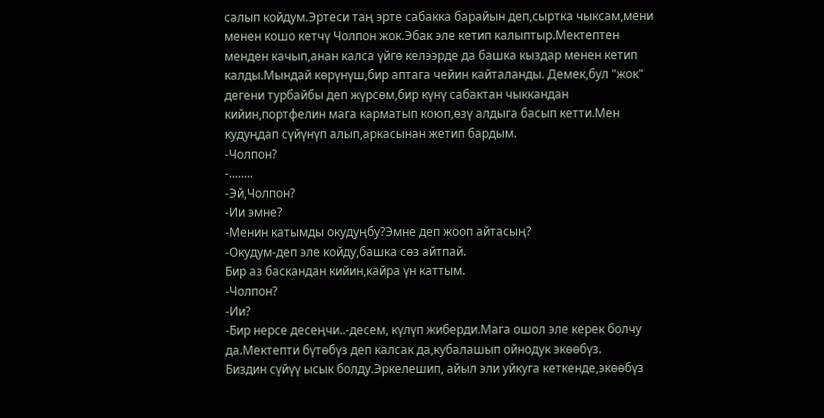салып койдум.Эртеси таң эрте сабакка барайын деп,сыртка чыксам,мени менен кошо кетчү Чолпон жок.Эбак эле кетип калыптыр.Мектептен менден качып,анан калса үйгө келээрде да башка кыздар менен кетип калды.Мындай көрүнүш,бир аптага чейин кайталанды. Демек,бул "жок" дегени турбайбы деп жүрсөм,бир күнү сабактан чыккандан кийин,портфелин мага карматып коюп,өзү алдыга басып кетти.Мен кудуңдап сүйүнүп алып,аркасынан жетип бардым.
-Чолпон?
-........
-Эй,Чолпон?
-Ии эмне?
-Менин катымды окудуңбу?Эмне деп жооп айтасың?
-Окудум-деп эле койду,башка сөз айтпай.
Бир аз баскандан кийин,кайра үн каттым.
-Чолпон?
-Ии?
-Бир нерсе десеңчи..-десем, күлүп жиберди.Мага ошол эле керек болчу да.Мектепти бүтөбүз деп калсак да,кубалашып ойнодук экөөбүз.
Биздин сүйүү ысык болду.Эркелешип, айыл эли уйкуга кеткенде,экөөбүз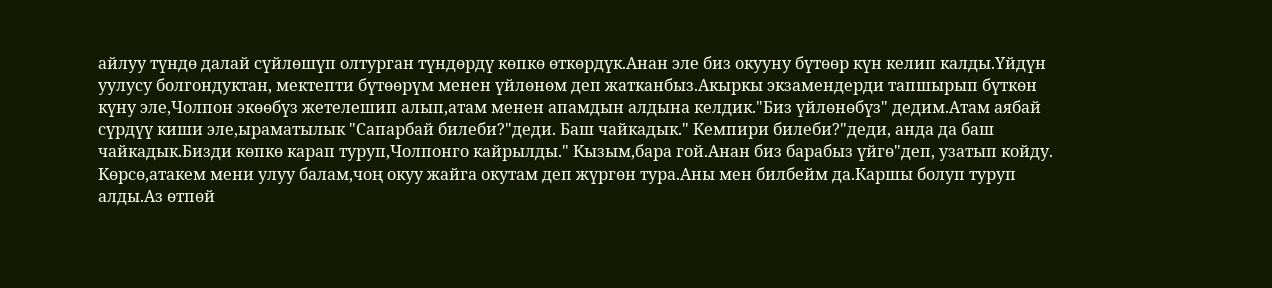айлуу түндө далай сүйлөшүп олтурган түндөрдү көпкө өткөрдүк.Анан эле биз окууну бүтөөр күн келип калды.Үйдүн уулусу болгондуктан, мектепти бүтөөрүм менен үйлөнөм деп жатканбыз.Акыркы экзамендерди тапшырып бүткөн күну эле,Чолпон экөөбүз жетелешип алып,атам менен апамдын алдына келдик."Биз үйлөнөбүз" дедим.Атам аябай сүрдүү киши эле,ыраматылык "Сапарбай билеби?"деди. Баш чайкадык." Кемпири билеби?"деди, анда да баш чайкадык.Бизди көпкө карап туруп,Чолпонго кайрылды." Кызым,бара гой.Анан биз барабыз үйгө"деп, узатып койду.
Көрсө,атакем мени улуу балам,чоң окуу жайга окутам деп жүргөн тура.Аны мен билбейм да.Каршы болуп туруп алды.Аз өтпөй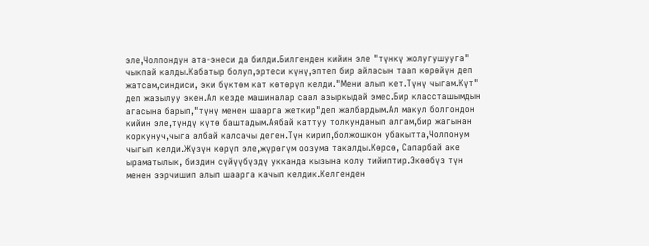эле,Чолпондун ата-энеси да билди.Билгенден кийин эле "түнкү жолугушууга" чыкпай калды.Кабатыр болуп,эртеси күнү,эптеп бир айласын таап көрөйүн деп жатсам,синдиси, эки бүктөм кат көтөрүп келди."Мени алып кет.Түнү чыгам.Күт" деп жазылуу экен.Ал кезде машиналар саал азыркыдай эмес.Бир классташымдын агасына барып,"түнү менен шаарга жеткир"деп жалбардым.Ал макул болгондон кийин эле,түндү күтө баштадым.Аябай каттуу толкунданып алгам,бир жагынан коркунуч,чыга албай калсачы деген.Түн кирип,болжошкон убакытта,Чолпонум чыгып келди.Жүзүн көрүп эле,жүрөгүм оозума такалды.Көрсө, Сапарбай аке ыраматылык, биздин сүйүүбүздү укканда кызына колу тийиптир.Экөөбүз түн менен ээрчишип алып шаарга качып келдик.Келгенден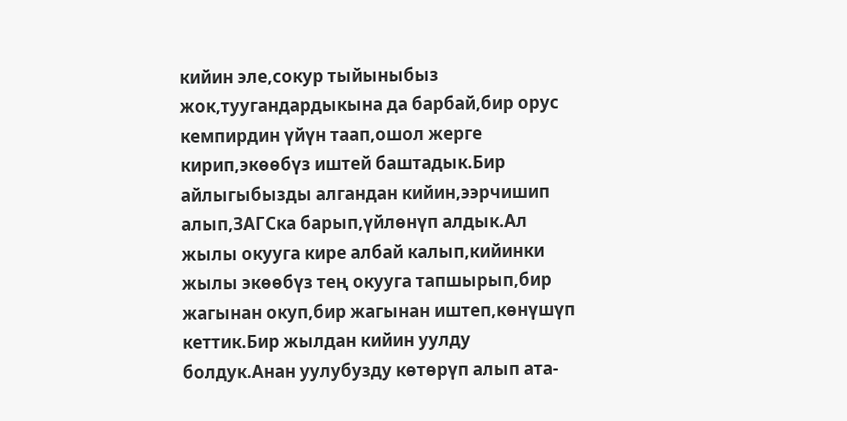кийин эле,сокур тыйыныбыз жок,туугандардыкына да барбай,бир орус кемпирдин үйүн таап,ошол жерге кирип,экөөбүз иштей баштадык.Бир айлыгыбызды алгандан кийин,ээрчишип алып,ЗАГСка барып,үйлөнүп алдык.Ал жылы окууга кире албай калып,кийинки жылы экөөбүз тең окууга тапшырып,бир жагынан окуп,бир жагынан иштеп,көнүшүп кеттик.Бир жылдан кийин уулду болдук.Анан уулубузду көтөрүп алып ата-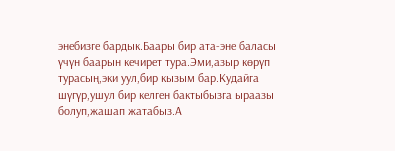энебизге бардык.Баары бир ата-эне баласы үчүн баарын кечирет тура.Эми,азыр көрүп турасың,эки уул,бир кызым бар.Кудайга шүгүр,ушул бир келген бактыбызга ыраазы болуп,жашап жатабыз.А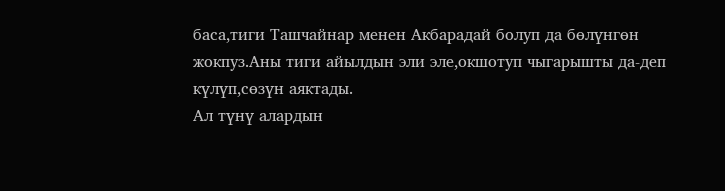баса,тиги Ташчайнар менен Акбарадай болуп да бөлүнгөн жокпуз.Аны тиги айылдын эли эле,окшотуп чыгарышты да-деп күлүп,сөзүн аяктады.
Ал түнү алардын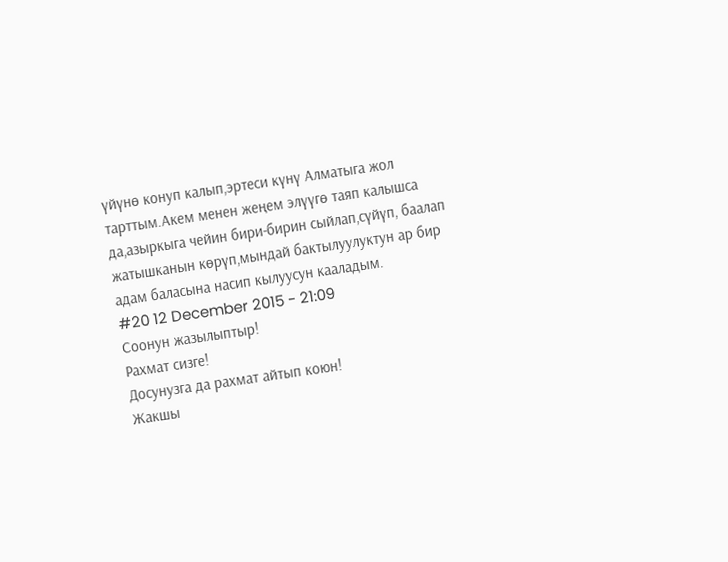үйүнө конуп калып,эртеси күнү Алматыга жол тарттым.Акем менен жеңем элүүгө таяп калышса да,азыркыга чейин бири-бирин сыйлап,сүйүп, баалап жатышканын көрүп,мындай бактылуулуктун ар бир адам баласына насип кылуусун кааладым.
#20 12 December 2015 - 21:09
Соонун жазылыптыр!
Рахмат сизге!
Досунузга да рахмат айтып коюн!
Жакшы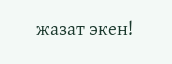жазат экен!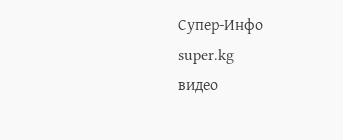Супер-Инфо
super.kg
видео